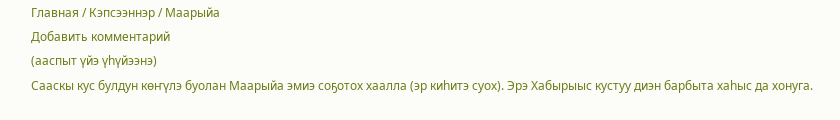Главная / Кэпсээннэр / Маарыйа
Добавить комментарий
(ааспыт үйэ үһүйээнэ)
Сааскы кус булдун көҥүлэ буолан Маарыйа эмиэ соҕотох хаалла (эр киһитэ суох). Эрэ Хабырыыс кустуу диэн барбыта хаһыс да хонуга.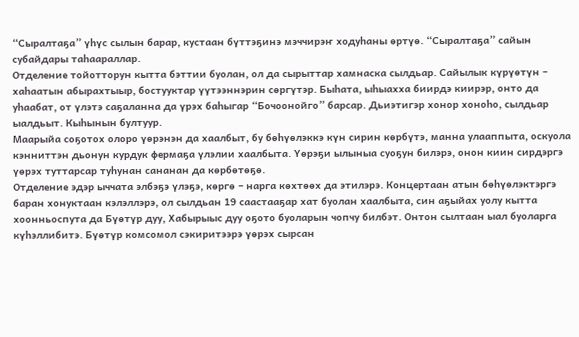“Сыралтаҕа” үһүс сылын барар, кустаан бүттэҕинэ мэччирэҥ ходуһаны өртүө. “Сыралтаҕа” сайын субайдары таһаараллар.
Отделение тойотторун кытта бэттии буолан, ол да сырыттар хамнаска сылдьар. Сайылык күрүөтүн – хаһаатын абырахтыыр, бостууктар үүтээннэрин сөргүтэр. Быһата, ыһыахха биирдэ киирэр, онто да уһаабат, от үлэтэ саҕаланна да үрэх баһыгар “Бочоонойго” барсар. Дьиэтигэр хонор хоноһо, сылдьар ыалдьыт. Кыһынын бултуур.
Маарыйа соҕотох олоро үөрэнэн да хаалбыт, бу бөһүөлэккэ күн сирин көрбүтэ, манна улааппыта, оскуола кэнниттэн дьонун курдук фермаҕа үлэлии хаалбыта. Үөрэҕи ылыныа суоҕун билэрэ, онон киин сирдэргэ үөрэх туттарсар туһунан сананан да көрбөтөҕө.
Отделение эдэр ыччата элбэҕэ үлэҕэ, көргө – нарга көхтөөх да этилэрэ. Концертаан атын бөһүөлэктэргэ баран хонуктаан кэлэллэрэ, ол сылдьан 19 саастааҕар хат буолан хаалбыта, син аҕыйах уолу кытта хоонньоспута да Бүөтүр дуу, Хабырыыс дуу оҕото буоларын чопчу билбэт. Онтон сылтаан ыал буоларга күһэллибитэ. Бүөтүр комсомол сэкиритээрэ үөрэх сырсан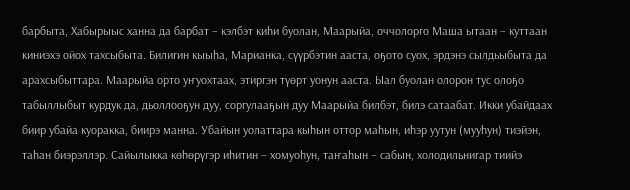барбыта, Хабырыыс ханна да барбат – кэлбэт киһи буолан, Маарыйа, оччолорго Маша ытаан – куттаан киниэхэ ойох тахсыбыта. Билигин кыыһа, Марианка, сүүрбэтин ааста, оҕото суох, эрдэнэ сылдьыбыта да арахсыбыттара. Маарыйа орто уҥуохтаах, этиргэн түөрт уонун ааста. Ыал буолан олорон тус олоҕо табыллыбыт курдук да, дьоллооҕун дуу, соргулааҕын дуу Маарыйа билбэт, билэ сатаабат. Икки убайдаах биир убайа куоракка, биирэ манна. Убайын уолаттара кыһын оттор маһын, иһэр уутун (мууһун) тиэйэн, таһан биэрэллэр. Сайылыкка көһөрүгэр иһитин – хомуоһун, таҥаһын – сабын, холодильнигар тиийэ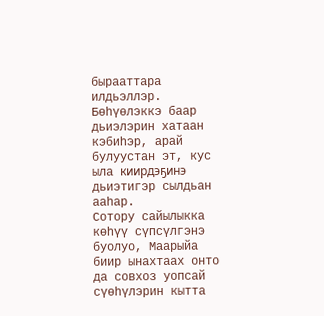бырааттара илдьэллэр. Бөһүөлэккэ баар дьиэлэрин хатаан кэбиһэр, арай булуустан эт, кус ыла киирдэҕинэ дьиэтигэр сылдьан ааһар.
Сотору сайылыкка көһүү сүпсүлгэнэ буолуо, Маарыйа биир ынахтаах онто да совхоз уопсай сүөһүлэрин кытта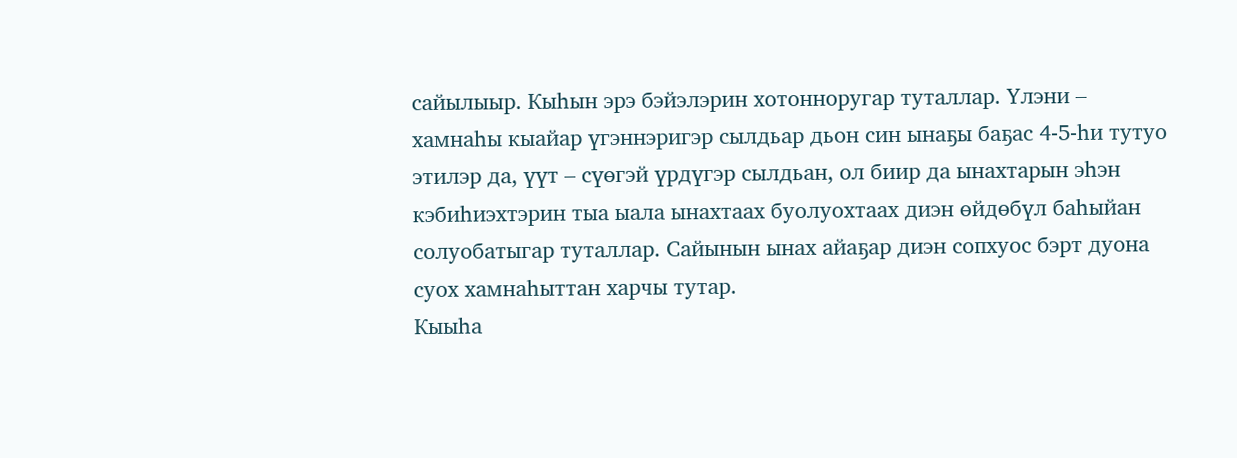сайылыыр. Кыһын эрэ бэйэлэрин хотонноругар туталлар. Үлэни – хамнаһы кыайар үгэннэригэр сылдьар дьон син ынаҕы баҕас 4-5-һи тутуо этилэр да, үүт – сүөгэй үрдүгэр сылдьан, ол биир да ынахтарын эһэн кэбиһиэхтэрин тыа ыала ынахтаах буолуохтаах диэн өйдөбүл баһыйан солуобатыгар туталлар. Сайынын ынах айаҕар диэн сопхуос бэрт дуона суох хамнаһыттан харчы тутар.
Кыыһа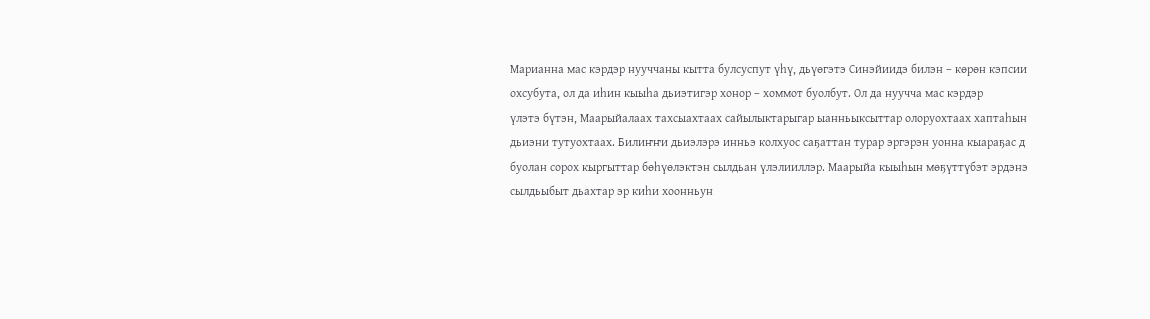Марианна мас кэрдэр нууччаны кытта булсуспут үһү, дьүөгэтэ Синэйиидэ билэн – көрөн кэпсии охсубута, ол да иһин кыыһа дьиэтигэр хонор – хоммот буолбут. Ол да нуучча мас кэрдэр
үлэтэ бүтэн, Маарыйалаах тахсыахтаах сайылыктарыгар ыанньыксыттар олоруохтаах хаптаһын дьиэни тутуохтаах. Билиҥҥи дьиэлэрэ инньэ колхуос саҕаттан турар эргэрэн уонна кыараҕас д буолан сорох кыргыттар бөһүөлэктэн сылдьан үлэлииллэр. Маарыйа кыыһын мөҕүттүбэт эрдэнэ сылдьыбыт дьахтар эр киһи хоонньун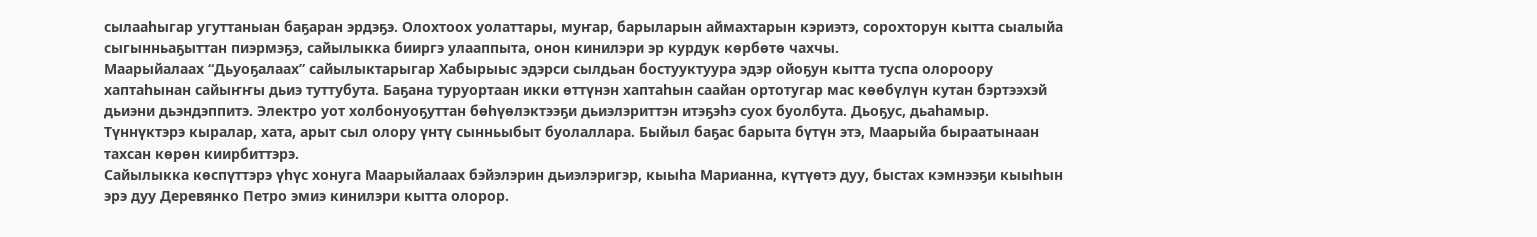сылааһыгар угуттаныан баҕаран эрдэҕэ. Олохтоох уолаттары, муҥар, барыларын аймахтарын кэриэтэ, сорохторун кытта сыалыйа сыгынньаҕыттан пиэрмэҕэ, сайылыкка бииргэ улааппыта, онон кинилэри эр курдук көрбөтө чахчы.
Маарыйалаах “Дьуоҕалаах” сайылыктарыгар Хабырыыс эдэрси сылдьан бостууктуура эдэр ойоҕун кытта туспа олороору хаптаһынан сайыҥҥы дьиэ туттубута. Баҕана туруортаан икки өттүнэн хаптаһын саайан ортотугар мас көөбүлүн кутан бэртээхэй дьиэни дьэндэппитэ. Электро уот холбонуоҕуттан бөһүөлэктээҕи дьиэлэриттэн итэҕэһэ суох буолбута. Дьоҕус, дьаһамыр. Түннүктэрэ кыралар, хата, арыт сыл олору үнтү сынньыбыт буолаллара. Быйыл баҕас барыта бүтүн этэ, Маарыйа быраатынаан тахсан көрөн киирбиттэрэ.
Сайылыкка көспүттэрэ үһүс хонуга Маарыйалаах бэйэлэрин дьиэлэригэр, кыыһа Марианна, күтүөтэ дуу, быстах кэмнээҕи кыыһын эрэ дуу Деревянко Петро эмиэ кинилэри кытта олорор.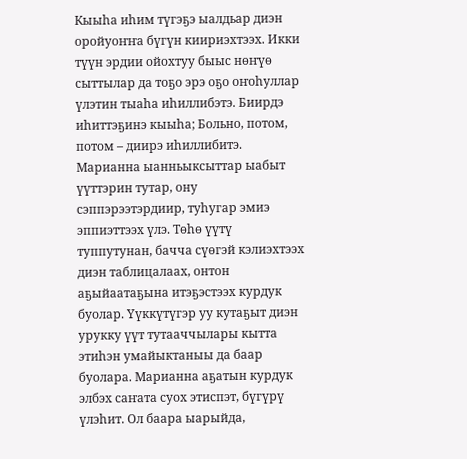Кыыһа иһим түгэҕэ ыалдьар диэн оройуоҥҥа бүгүн киириэхтээх. Икки түүн эрдии ойохтуу быыс нөҥүө сыттылар да тоҕо эрэ оҕо оҥоһуллар үлэтин тыаһа иһиллибэтэ. Биирдэ иһиттэҕинэ кыыһа; Больно, потом, потом – диирэ иһиллибитэ. Марианна ыанньыксыттар ыабыт үүттэрин тутар, ону сэппэрээтэрдиир, туһугар эмиэ эппиэттээх үлэ. Төһө үүтү туппутунан, бачча сүөгэй кэлиэхтээх диэн таблицалаах, онтон аҕыйаатаҕына итэҕэстээх курдук буолар. Үүккүтүгэр уу кутаҕыт диэн урукку үүт тутааччылары кытта этиһэн умайыктаныы да баар буолара. Марианна аҕатын курдук элбэх саҥата суох этиспэт, бүгүрү үлэһит. Ол баара ыарыйда,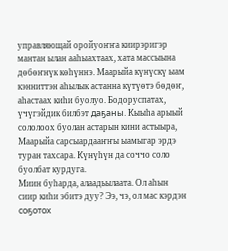управляющай оройуоҥҥа киирэригэр мантан ылан ааһыахтаах, хата массыына дөбөҥнүк көһүннэ. Маарыйа күнүскү ыам кэнниттэн аһылык астанна күтүөтэ бөдөҥ, аһастаах киһи буолуо. Бодоруспатах, үчүгэйдик билбэт даҕаны. Кыыһа арыый сололоох буолан астарын кини астыыра, Маарыйа сарсыардааҥҥы ыамыгар эрдэ туран тахсара. Күнүһүн да соччо соло буолбат курдуга.
Миин буһарда, алаадьылаата. Ол аһын сиир киһи эбитэ дуу? Ээ, чэ, ол мас кэрдэн соҕотох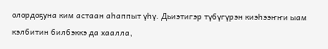олордоҕуна ким астаан аһаппыт үһү. Дьиэтигэр түбүгүрэн киэһээҥҥи ыам кэлбитин билбэккэ да хаалла,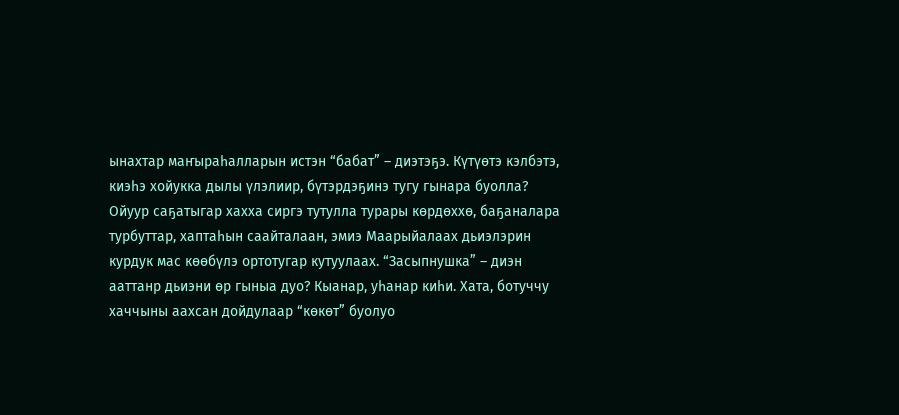ынахтар маҥыраһалларын истэн “бабат” – диэтэҕэ. Күтүөтэ кэлбэтэ, киэһэ хойукка дылы үлэлиир, бүтэрдэҕинэ тугу гынара буолла? Ойуур саҕатыгар хахха сиргэ тутулла турары көрдөххө, баҕаналара
турбуттар, хаптаһын саайталаан, эмиэ Маарыйалаах дьиэлэрин курдук мас көөбүлэ ортотугар кутуулаах. “Засыпнушка” – диэн ааттанр дьиэни өр гыныа дуо? Кыанар, уһанар киһи. Хата, ботуччу хаччыны аахсан дойдулаар “көкөт” буолуо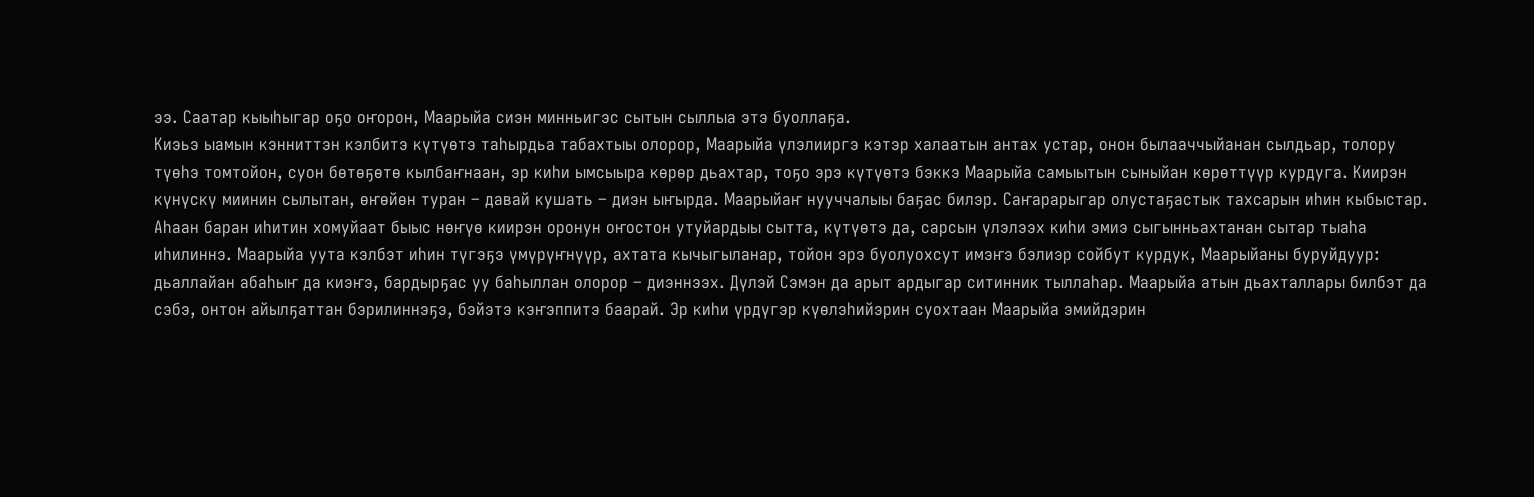ээ. Саатар кыыһыгар оҕо оҥорон, Маарыйа сиэн минньигэс сытын сыллыа этэ буоллаҕа.
Киэьэ ыамын кэнниттэн кэлбитэ күтүөтэ таһырдьа табахтыы олорор, Маарыйа үлэлииргэ кэтэр халаатын антах устар, онон былааччыйанан сылдьар, толору түөһэ томтойон, суон бөтөҕөтө кылбаҥнаан, эр киһи ымсыыра көрөр дьахтар, тоҕо эрэ күтүөтэ бэккэ Маарыйа самыытын сыныйан көрөттүүр курдуга. Киирэн күнүскү миинин сылытан, өҥөйөн туран – давай кушать – диэн ыҥырда. Маарыйаҥ нууччалыы баҕас билэр. Саҥарарыгар олустаҕастык тахсарын иһин кыбыстар.
Аһаан баран иһитин хомуйаат быыс нөҥүө киирэн оронун оҥостон утуйардыы сытта, күтүөтэ да, сарсын үлэлээх киһи эмиэ сыгынньахтанан сытар тыаһа иһилиннэ. Маарыйа уута кэлбэт иһин түгэҕэ үмүрүҥнүүр, ахтата кычыгыланар, тойон эрэ буолуохсут имэҥэ бэлиэр сойбут курдук, Маарыйаны буруйдуур: дьаллайан абаһыҥ да киэҥэ, бардырҕас уу баһыллан олорор – диэннээх. Дүлэй Сэмэн да арыт ардыгар ситинник тыллаһар. Маарыйа атын дьахталлары билбэт да сэбэ, онтон айылҕаттан бэрилиннэҕэ, бэйэтэ кэҥэппитэ баарай. Эр киһи үрдүгэр күөлэһийэрин суохтаан Маарыйа эмийдэрин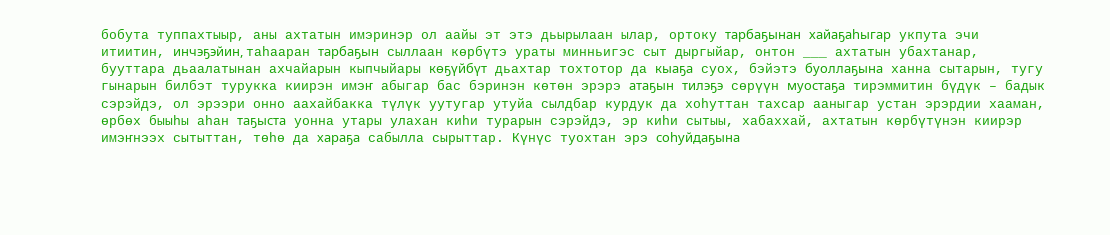бобута туппахтыыр, аны ахтатын имэринэр ол аайы эт этэ дьырылаан ылар, ортоку тарбаҕынан хайаҕаһыгар укпута эчи итиитин, инчэҕэйин, таһааран тарбаҕын сыллаан көрбүтэ ураты минньигэс сыт дыргыйар, онтон ___ ахтатын убахтанар, бууттара дьаалатынан ахчайарын кыпчыйары көҕүйбүт дьахтар тохтотор да кыаҕа суох, бэйэтэ буоллаҕына ханна сытарын, тугу гынарын билбэт турукка киирэн имэҥ абыгар бас бэринэн көтөн эрэрэ атаҕын тилэҕэ сөрүүн муостаҕа тирэммитин бүдүк – бадык сэрэйдэ, ол эрээри онно аахайбакка түлүк уутугар утуйа сылдбар курдук да хоһуттан тахсар ааныгар устан эрэрдии хааман, өрбөх быыһы аһан таҕыста уонна утары улахан киһи турарын сэрэйдэ, эр киһи сытыы, хабаххай, ахтатын көрбүтүнэн киирэр имэҥнээх сытыттан, төһө да хараҕа сабылла сырыттар. Күнүс туохтан эрэ соһуйдаҕына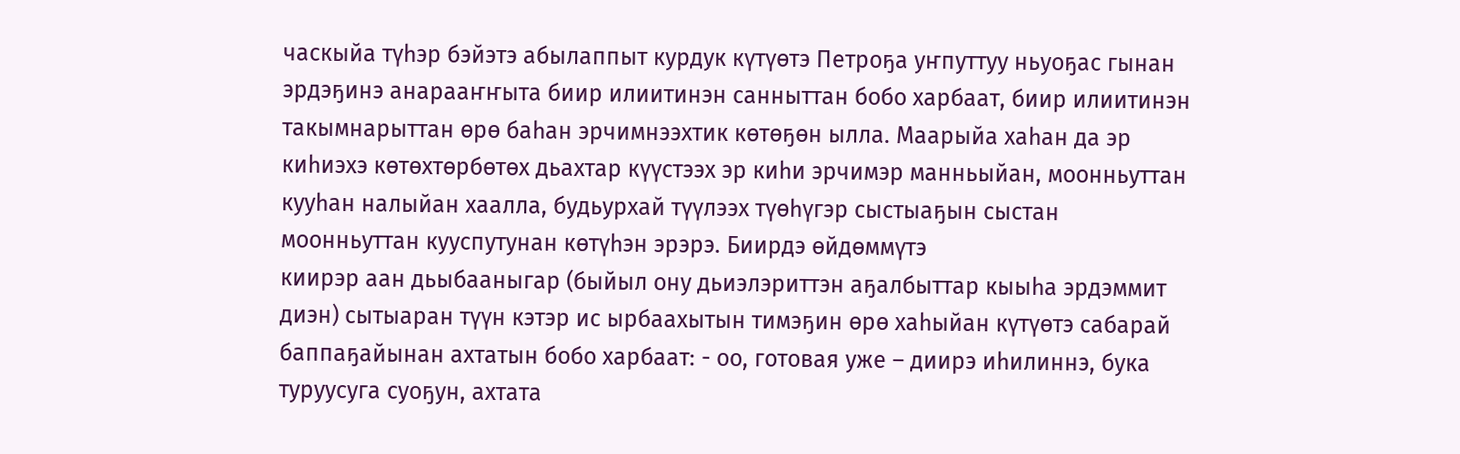часкыйа түһэр бэйэтэ абылаппыт курдук күтүөтэ Петроҕа уҥпуттуу ньуоҕас гынан эрдэҕинэ анарааҥҥыта биир илиитинэн санныттан бобо харбаат, биир илиитинэн такымнарыттан өрө баһан эрчимнээхтик көтөҕөн ылла. Маарыйа хаһан да эр киһиэхэ көтөхтөрбөтөх дьахтар күүстээх эр киһи эрчимэр манньыйан, моонньуттан кууһан налыйан хаалла, будьурхай түүлээх түөһүгэр сыстыаҕын сыстан моонньуттан кууспутунан көтүһэн эрэрэ. Биирдэ өйдөммүтэ
киирэр аан дьыбааныгар (быйыл ону дьиэлэриттэн аҕалбыттар кыыһа эрдэммит диэн) сытыаран түүн кэтэр ис ырбаахытын тимэҕин өрө хаһыйан күтүөтэ сабарай баппаҕайынан ахтатын бобо харбаат: - оо, готовая уже – диирэ иһилиннэ, бука туруусуга суоҕун, ахтата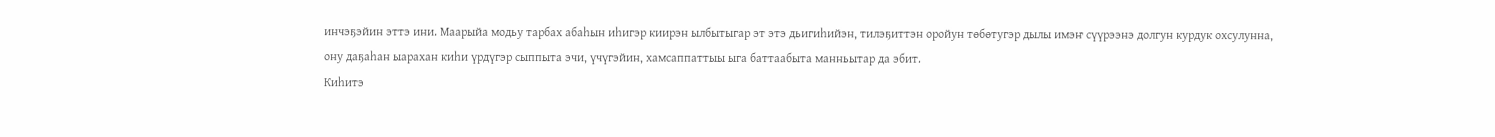инчэҕэйин эттэ ини. Маарыйа модьу тарбах абаһын иһигэр киирэн ылбытыгар эт этэ дьигиһийэн, тилэҕиттэн оройун төбөтугэр дылы имэҥ сүүрээнэ долгун курдук охсулунна, ону даҕаһан ыарахан киһи үрдүгэр сыппыта эчи, үчүгэйин, хамсаппаттыы ыга баттаабыта манньытар да эбит.
Киһитэ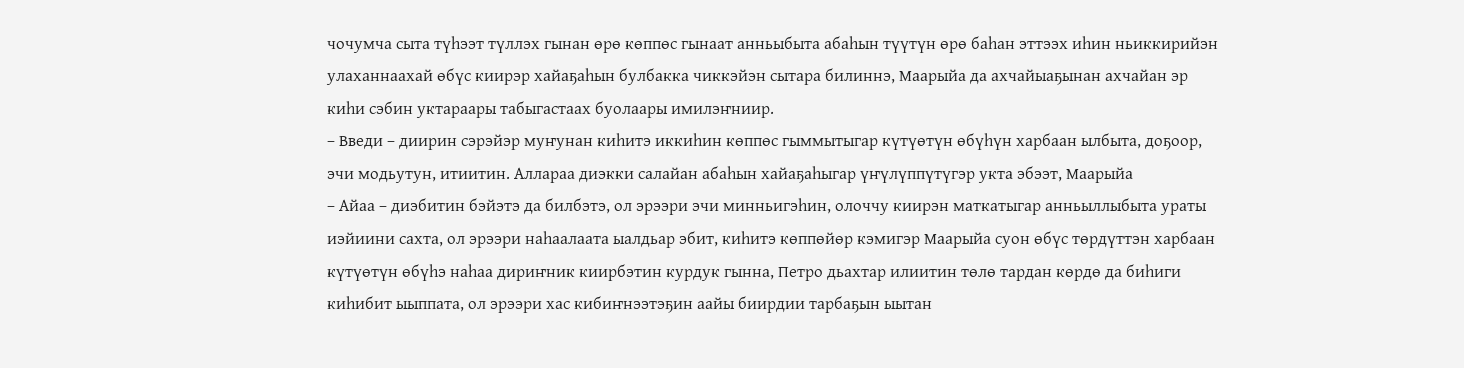чочумча сыта түһээт түллэх гынан өрө көппөс гынаат анньыбыта абаһын түүтүн өрө баһан эттээх иһин ньиккирийэн улаханнаахай өбүс киирэр хайаҕаһын булбакка чиккэйэн сытара билиннэ, Маарыйа да ахчайыаҕынан ахчайан эр киһи сэбин уктараары табыгастаах буолаары имилэҥниир.
– Введи – диирин сэрэйэр муҥунан киһитэ иккиһин көппөс гыммытыгар күтүөтүн өбүһүн харбаан ылбыта, доҕоор, эчи модьутун, итиитин. Аллараа диэкки салайан абаһын хайаҕаһыгар үҥүлүппүтүгэр укта эбээт, Маарыйа
– Айаа – диэбитин бэйэтэ да билбэтэ, ол эрээри эчи минньигэһин, олоччу киирэн маткатыгар анньыллыбыта ураты иэйиини сахта, ол эрээри наһаалаата ыалдьар эбит, киһитэ көппөйөр кэмигэр Маарыйа суон өбүс төрдүттэн харбаан күтүөтүн өбүһэ наһаа дириҥник киирбэтин курдук гынна, Петро дьахтар илиитин төлө тардан көрдө да биһиги киһибит ыыппата, ол эрээри хас кибиҥнээтэҕин аайы биирдии тарбаҕын ыытан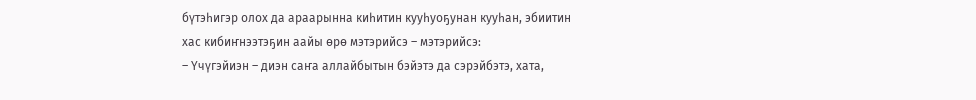бүтэһигэр олох да араарынна киһитин кууһуоҕунан кууһан, эбиитин хас кибиҥнээтэҕин аайы өрө мэтэрийсэ – мэтэрийсэ:
– Үчүгэйиэн – диэн саҥа аллайбытын бэйэтэ да сэрэйбэтэ, хата,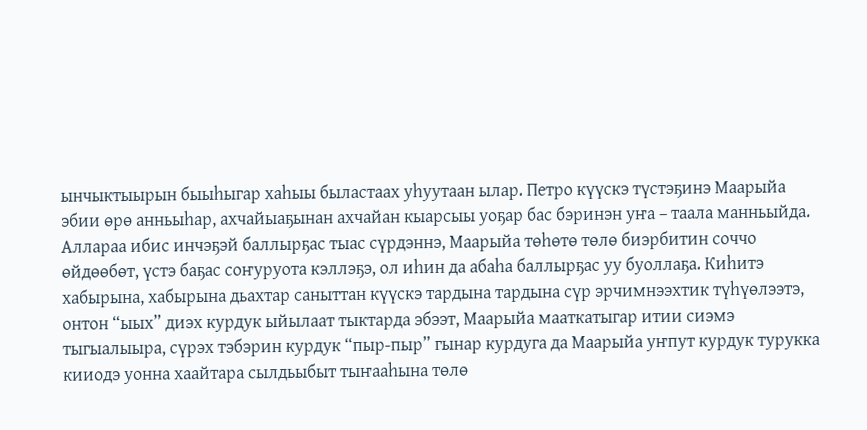ынчыктыырын быыһыгар хаһыы быластаах уһуутаан ылар. Петро күүскэ түстэҕинэ Маарыйа эбии өрө анньыһар, ахчайыаҕынан ахчайан кыарсыы уоҕар бас бэринэн уҥа – таала манньыйда. Аллараа ибис инчэҕэй баллырҕас тыас сүрдэннэ, Маарыйа төһөтө төлө биэрбитин соччо өйдөөбөт, үстэ баҕас соҥуруота кэллэҕэ, ол иһин да абаһа баллырҕас уу буоллаҕа. Киһитэ хабырына, хабырына дьахтар саныттан күүскэ тардына тардына сүр эрчимнээхтик түһүөлээтэ, онтон “ыых” диэх курдук ыйылаат тыктарда эбээт, Маарыйа мааткатыгар итии сиэмэ тыгыалыыра, сүрэх тэбэрин курдук “пыр-пыр” гынар курдуга да Маарыйа уҥпут курдук турукка кииодэ уонна хаайтара сылдьыбыт тыҥааһына төлө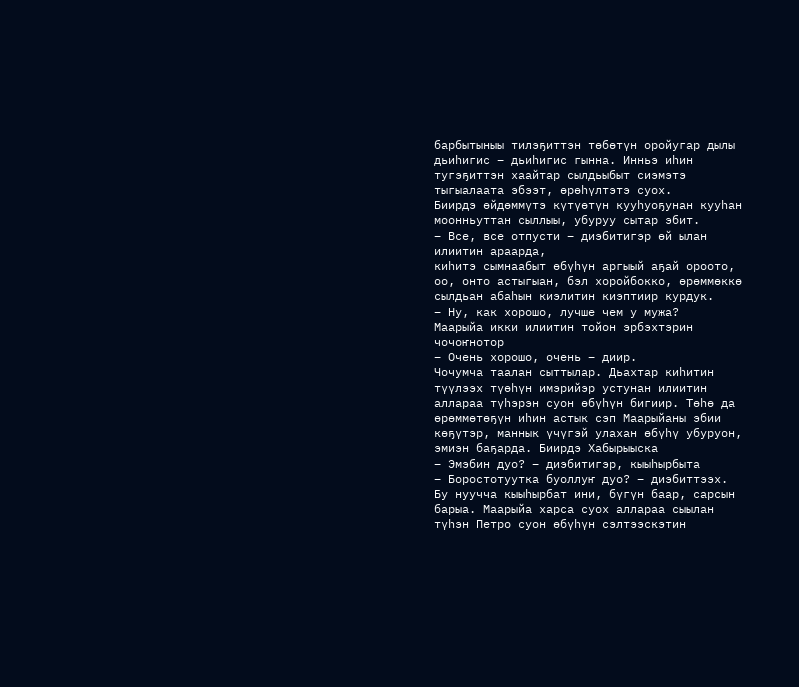барбытыныы тилэҕиттэн төбөтүн оройугар дылы дьиһигис – дьиһигис гынна. Инньэ иһин тугэҕиттэн хаайтар сылдьыбыт сиэмэтэ тыгыалаата эбээт, өрөһүлтэтэ суох.
Биирдэ өйдөммүтэ күтүөтүн кууһуоҕунан кууһан моонньуттан сыллыы, убуруу сытар эбит.
– Все, все отпусти – диэбитигэр өй ылан илиитин араарда,
киһитэ сымнаабыт өбүһүн аргыый аҕай ороото, оо, онто астыгыан, бэл хоройбокко, өрөммөккө сылдьан абаһын киэлитин киэптиир курдук.
– Ну, как хорошо, лучше чем у мужа?
Маарыйа икки илиитин тойон эрбэхтэрин чочоҥнотор
– Очень хорошо, очень – диир.
Чочумча таалан сыттылар. Дьахтар киһитин түүлээх түөһүн имэрийэр устунан илиитин аллараа түһэрэн суон өбүһүн бигиир. Төһө да өрөммөтөҕүн иһин астык сэп Маарыйаны эбии көҕүтэр, маннык үчүгэй улахан өбүһү убуруон, эмиэн баҕарда. Биирдэ Хабырыыска
– Эмэбин дуо? – диэбитигэр, кыыһырбыта
– Боростотуутка буоллуҥ дуо? – диэбиттээх.
Бу нуучча кыыһырбат ини, бүгүн баар, сарсын барыа. Маарыйа харса суох аллараа сыылан түһэн Петро суон өбүһүн сэлтээскэтин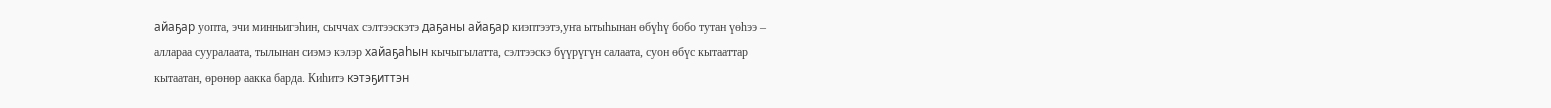айаҕар уопта, эчи минньигэһин, сыччах сэлтээскэтэ даҕаны айаҕар киэптээтэ,уҥа ытыһынан өбүһү бобо тутан үөһээ – аллараа сууралаата, тылынан сиэмэ кэлэр хайаҕаһын кычыгылатта, сэлтээскэ бүүрүгүн салаата, суон өбүс кытааттар кытаатан, өрөнөр аакка барда. Киһитэ кэтэҕиттэн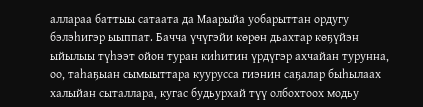аллараа баттыы сатаата да Маарыйа уобарыттан ордугу бэлэһигэр ыыппат. Бачча үчүгэйи көрөн дьахтар көҕүйэн ыйылыы түһээт ойон туран киһитин үрдүгэр ахчайан турунна, оо, таһаҕыан сымыыттара куурусса гиэнин саҕалар быһылаах халыйан сыталлара, кугас будьурхай түү олбохтоох модьу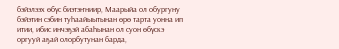бэйэлээх өбүс биэтэҥниир, Маарыйа ол обургуну бэйэтин сэбин туһаайыытынан өрө тарта уонна ип итии, ибис инчэҕэй абаһынан ол суон өбүскэ оргууй аҕай олорбутунан барда,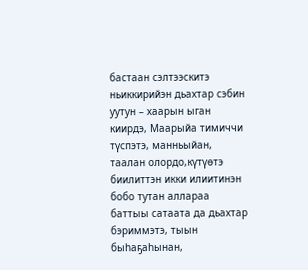бастаан сэлтээскитэ ньиккирийэн дьахтар сэбин уутун – хаарын ыган киирдэ, Маарыйа тимиччи түспэтэ, манньыйан, таалан олордо,күтүөтэ биилиттэн икки илиитинэн бобо тутан аллараа баттыы сатаата да дьахтар бэриммэтэ, тыын быһаҕаһынан,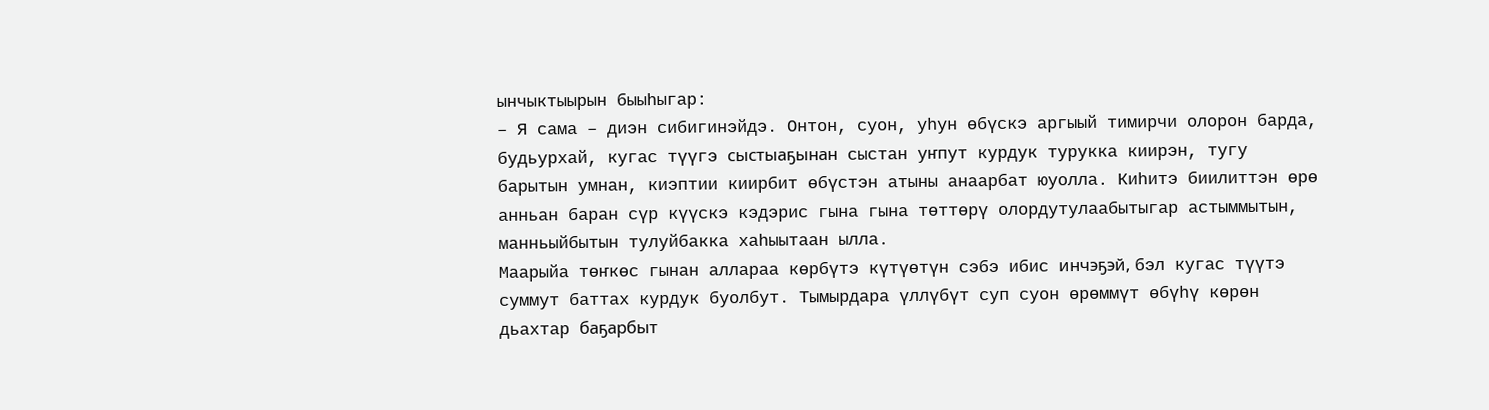ынчыктыырын быыһыгар:
– Я сама – диэн сибигинэйдэ. Онтон, суон, уһун өбүскэ аргыый тимирчи олорон барда, будьурхай, кугас түүгэ сыстыаҕынан сыстан уҥпут курдук турукка киирэн, тугу барытын умнан, киэптии киирбит өбүстэн атыны анаарбат юуолла. Киһитэ биилиттэн өрө анньан баран сүр күүскэ кэдэрис гына гына төттөрү олордутулаабытыгар астыммытын, манньыйбытын тулуйбакка хаһыытаан ылла.
Маарыйа төҥкөс гынан аллараа көрбүтэ күтүөтүн сэбэ ибис инчэҕэй, бэл кугас түүтэ суммут баттах курдук буолбут. Тымырдара үллүбүт суп суон өрөммүт өбүһү көрөн дьахтар баҕарбыт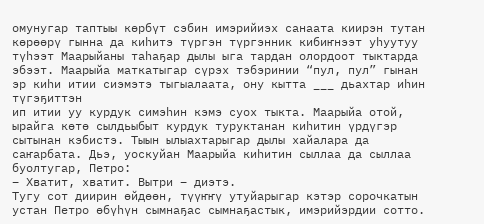омунугар таптыы көрбүт сэбин имэрийиэх санаата киирэн тутан көрөөрү гынна да киһитэ түргэн түргэнник кибиҥнээт уһуутуу түһээт Маарыйаны таһаҕар дылы ыга тардан олордоот тыктарда эбээт. Маарыйа маткатыгар сүрэх тэбэринии “пул, пул” гынан эр киһи итии сиэмэтэ тыгыалаата, ону кытта ___ дьахтар иһин түгэҕиттэн
ип итии уу курдук симэһин кэмэ суох тыкта. Маарыйа отой, ырайга көтө сылдьыбыт курдук туруктанан киһитин үрдүгэр сытынан кэбистэ. Тыын ылыахтарыгар дылы хайалара да саҥарбата. Дьэ, уоскуйан Маарыйа киһитин сыллаа да сыллаа буолтугар, Петро:
– Хватит, хватит. Вытри – диэтэ.
Тугу сот диирин өйдөөн, түүҥҥү утуйарыгар кэтэр сорочкатын устан Петро өбүһүн сымнаҕас сымнаҕастык, имэрийэрдии сотто.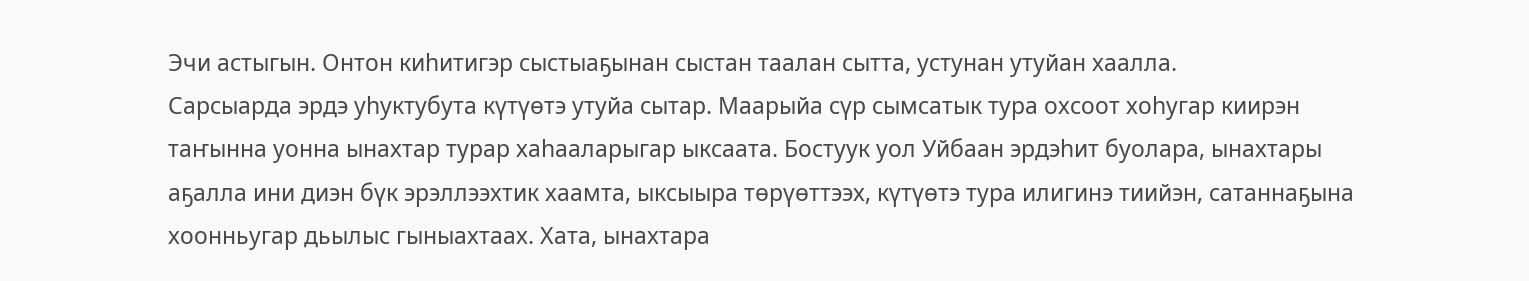Эчи астыгын. Онтон киһитигэр сыстыаҕынан сыстан таалан сытта, устунан утуйан хаалла.
Сарсыарда эрдэ уһуктубута күтүөтэ утуйа сытар. Маарыйа сүр сымсатык тура охсоот хоһугар киирэн таҥынна уонна ынахтар турар хаһааларыгар ыксаата. Бостуук уол Уйбаан эрдэһит буолара, ынахтары аҕалла ини диэн бүк эрэллээхтик хаамта, ыксыыра төрүөттээх, күтүөтэ тура илигинэ тиийэн, сатаннаҕына хоонньугар дьылыс гыныахтаах. Хата, ынахтара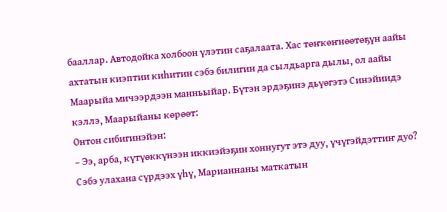бааллар. Автодойка холбоон үлэтин саҕалаата. Хас төҥкөҥнөөтөҕүн аайы ахтатын киэптии киһитин сэбэ билигин да сылдьарга дылы, ол аайы Маарыйа мичээрдээн манньыйар. Бүтэн эрдэҕинэ дьүөгэтэ Синэйиидэ кэллэ, Маарыйаны көрөөт:
Онтон сибигинэйэн:
– Ээ, арба, күтүөккүнээн иккиэйэҕин хоннугут этэ дуу, үчүгэйдэттиҥ дуо? Сэбэ улахана сүрдээх үһү, Марианнаны маткатын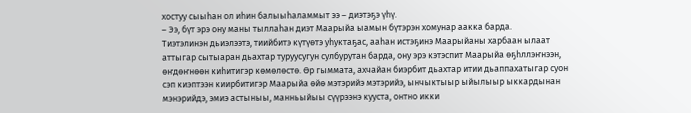хостуу сыыһан ол иһин балыыһаламмыт ээ – диэтэҕэ үһү.
– Ээ, бүт эрэ ону маны тыллаһан диэт Маарыйа ыамын бүтэрэн хомунар аакка барда.
Тиэтэлинэн дьиэлээтэ, тиийбитэ күтүөтэ уһуктаҕас, ааһан истэҕинэ Маарыйаны харбаан ылаат аттыгар сытыаран дьахтар туруусугун сулбурутан барда, ону эрэ кэтэспит Маарыйа өҕһллэҥнээн, өҥдөҥнөөн киһитигэр көмөлөстө. Өр гыммата, ахчайан биэрбит дьахтар итии дьаппахатыгар суон сэп киэптээн киирбитигэр Маарыйа өйө мэтэрийэ мэтэрийэ, ынчыктыыр ыйылыыр ыккардынан мэнэрийдэ, эмиэ астыныы, манньыйыы сүүрээнэ кууста, онтно икки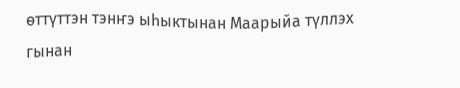өттүттэн тэнҥэ ыһыктынан Маарыйа түллэх гынан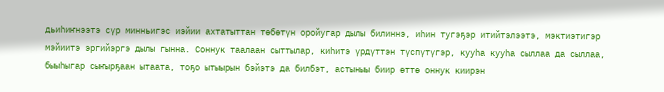дьиһиҥнээтэ сүр минньигэс иэйии ахтатыттан төбөтүн оройугар дылы билиннэ, иһин тугэҕэр итийтэлээтэ, мэктиэтигэр мэйиитэ эргийэргэ дылы гынна. Соннук таалаан сыттылар, киһитэ үрдүттэн түспүтүгэр, кууһа кууһа сыллаа да сыллаа, быыһыгар сыҥырҕаан ытаата, тоҕо ытыырын бэйэтэ да билбэт, астыныы биир өттө оннук киирэн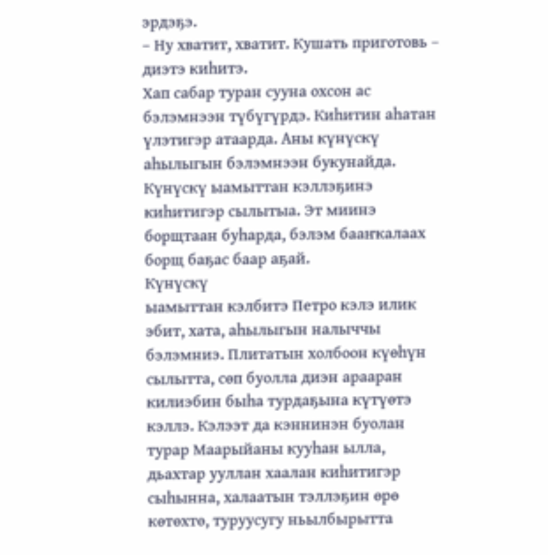эрдэҕэ.
– Ну хватит, хватит. Кушать приготовь – диэтэ киһитэ.
Хап сабар туран сууна охсон ас бэлэмнээн түбүгүрдэ. Киһитин аһатан үлэтигэр атаарда. Аны күнүскү аһылыгын бэлэмнээн букунайда. Күнүскү ыамыттан кэллэҕинэ киһитигэр сылытыа. Эт миинэ борщтаан буһарда, бэлэм бааҥкалаах борщ баҕас баар аҕай.
Күнүскү
ыамыттан кэлбитэ Петро кэлэ илик эбит, хата, аһылыгын налыччы бэлэмниэ. Плитатын холбоон күөһүн сылытта, сөп буолла диэн арааран килиэбин быһа турдаҕына күтүөтэ кэллэ. Кэлээт да кэннинэн буолан турар Маарыйаны кууһан ылла, дьахтар ууллан хаалан киһитигэр сыһынна, халаатын тэллэҕин өрө көтөхтө, туруусугу ньылбырытта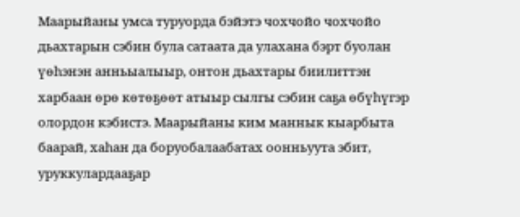Маарыйаны умса туруорда бэйэтэ чохчойо чохчойо дьахтарын сэбин була сатаата да улахана бэрт буолан үөһэнэн анньыалыыр, онтон дьахтары биилиттэн харбаан өрө көтөҕөөт атыыр сылгы сэбин саҕа өбүһүгэр олордон кэбистэ. Маарыйаны ким маннык кыарбыта баарай, хаһан да боруобалаабатах оонньуута эбит, уруккулардааҕар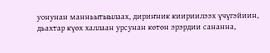уонунан манньытыылаах, дириҥник киириилээх үчүгэйиин, дьахтар күөх халлаан урсунан көтөн эрэрдии сананна,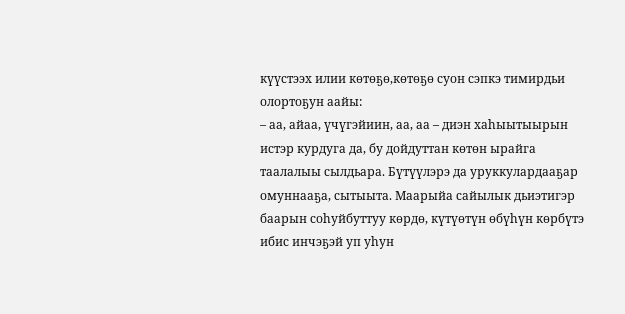күүстээх илии көтөҕө,көтөҕө суон сэпкэ тимирдьи олортоҕун аайы:
– аа, айаа, үчүгэйиин, аа, аа – диэн хаһыытыырын истэр курдуга да, бу дойдуттан көтөн ырайга таалалыы сылдьара. Бүтүүлэрэ да уруккулардааҕар омуннааҕа, сытыыта. Маарыйа сайылык дьиэтигэр баарын соһуйбуттуу көрдө, күтүөтүн өбүһүн көрбүтэ ибис инчэҕэй уп уһун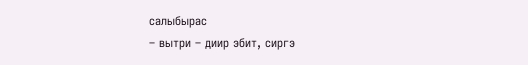салыбырас
– вытри – диир эбит, сиргэ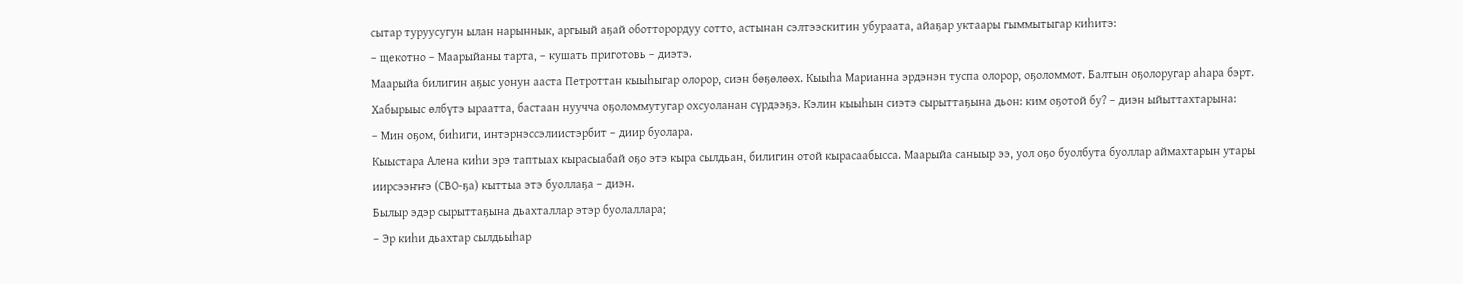сытар туруусугун ылан нарыннык, аргыый аҕай оботторордуу сотто, астынан сэлтээскитин убураата, айаҕар уктаары гыммытыгар киһитэ:
– щекотно – Маарыйаны тарта, – кушать приготовь – диэтэ.
Маарыйа билигин аҕыс уонун ааста Петроттан кыыһыгар олорор, сиэн бөҕөлөөх. Кыыһа Марианна эрдэнэн туспа олорор, оҕоломмот. Балтын оҕолоругар аһара бэрт. Хабырыыс өлбүтэ ыраатта, бастаан нуучча оҕоломмутугар охсуоланан сүрдээҕэ. Кэлин кыыһын сиэтэ сырыттаҕына дьон: ким оҕотой бу? – диэн ыйыттахтарына:
– Мин оҕом, биһиги, интэрнэссэлиистэрбит – диир буолара.
Кыыстара Алена киһи эрэ таптыах кырасыабай оҕо этэ кыра сылдьан, билигин отой кырасаабысса. Маарыйа саныыр ээ, уол оҕо буолбута буоллар аймахтарын утары иирсээҥҥэ (СВО-ҕа) кыттыа этэ буоллаҕа – диэн.
Былыр эдэр сырыттаҕына дьахталлар этэр буолаллара;
– Эр киһи дьахтар сылдьыһар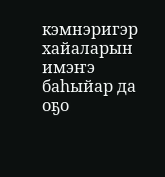кэмнэригэр хайаларын имэҥэ баһыйар да оҕо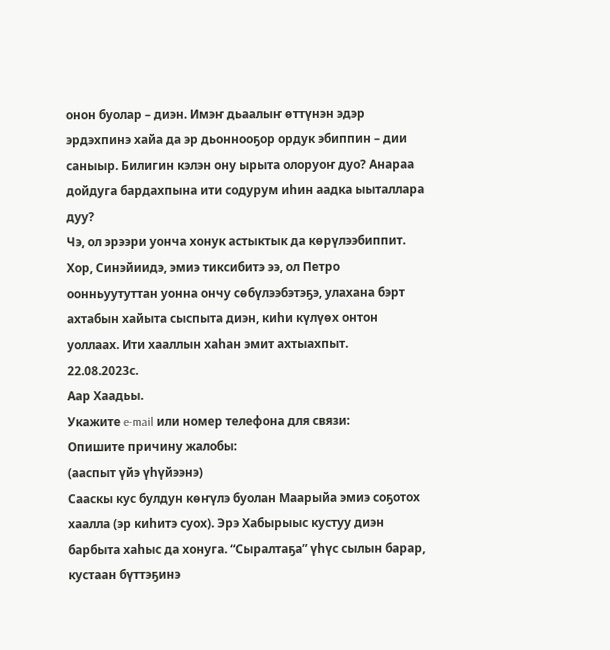онон буолар – диэн. Имэҥ дьаалыҥ өттүнэн эдэр эрдэхпинэ хайа да эр дьоннооҕор ордук эбиппин – дии саныыр. Билигин кэлэн ону ырыта олоруоҥ дуо? Анараа дойдуга бардахпына ити содурум иһин аадка ыыталлара дуу?
Чэ, ол эрээри уонча хонук астыктык да көрүлээбиппит. Хор, Синэйиидэ, эмиэ тиксибитэ ээ, ол Петро оонньуутуттан уонна ончу сөбүлээбэтэҕэ, улахана бэрт ахтабын хайыта сыспыта диэн, киһи күлүөх онтон уоллаах. Ити хааллын хаһан эмит ахтыахпыт.
22.08.2023с.
Аар Хаадьы.
Укажите e-mail или номер телефона для связи:
Опишите причину жалобы:
(ааспыт үйэ үһүйээнэ)
Сааскы кус булдун көҥүлэ буолан Маарыйа эмиэ соҕотох хаалла (эр киһитэ суох). Эрэ Хабырыыс кустуу диэн барбыта хаһыс да хонуга. “Сыралтаҕа” үһүс сылын барар, кустаан бүттэҕинэ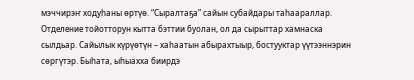мэччирэҥ ходуһаны өртүө. “Сыралтаҕа” сайын субайдары таһаараллар.
Отделение тойотторун кытта бэттии буолан, ол да сырыттар хамнаска сылдьар. Сайылык күрүөтүн – хаһаатын абырахтыыр, бостууктар үүтээннэрин сөргүтэр. Быһата, ыһыахха биирдэ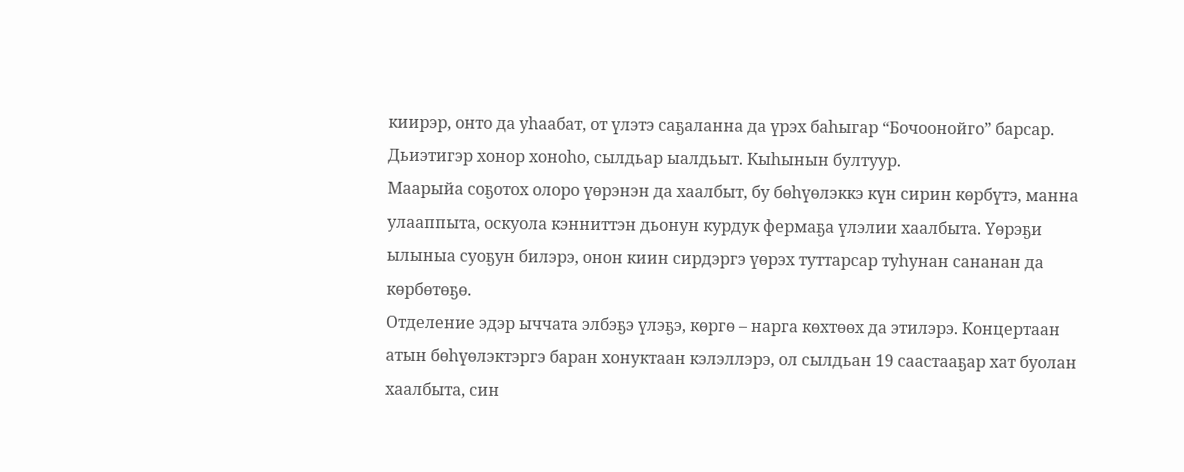киирэр, онто да уһаабат, от үлэтэ саҕаланна да үрэх баһыгар “Бочоонойго” барсар. Дьиэтигэр хонор хоноһо, сылдьар ыалдьыт. Кыһынын бултуур.
Маарыйа соҕотох олоро үөрэнэн да хаалбыт, бу бөһүөлэккэ күн сирин көрбүтэ, манна улааппыта, оскуола кэнниттэн дьонун курдук фермаҕа үлэлии хаалбыта. Үөрэҕи ылыныа суоҕун билэрэ, онон киин сирдэргэ үөрэх туттарсар туһунан сананан да көрбөтөҕө.
Отделение эдэр ыччата элбэҕэ үлэҕэ, көргө – нарга көхтөөх да этилэрэ. Концертаан атын бөһүөлэктэргэ баран хонуктаан кэлэллэрэ, ол сылдьан 19 саастааҕар хат буолан хаалбыта, син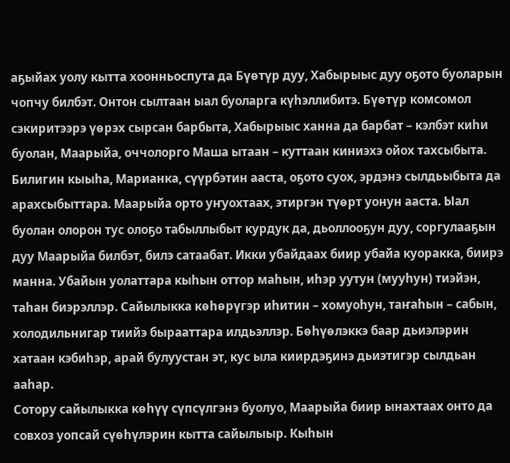аҕыйах уолу кытта хоонньоспута да Бүөтүр дуу, Хабырыыс дуу оҕото буоларын чопчу билбэт. Онтон сылтаан ыал буоларга күһэллибитэ. Бүөтүр комсомол сэкиритээрэ үөрэх сырсан барбыта, Хабырыыс ханна да барбат – кэлбэт киһи буолан, Маарыйа, оччолорго Маша ытаан – куттаан киниэхэ ойох тахсыбыта. Билигин кыыһа, Марианка, сүүрбэтин ааста, оҕото суох, эрдэнэ сылдьыбыта да арахсыбыттара. Маарыйа орто уҥуохтаах, этиргэн түөрт уонун ааста. Ыал буолан олорон тус олоҕо табыллыбыт курдук да, дьоллооҕун дуу, соргулааҕын дуу Маарыйа билбэт, билэ сатаабат. Икки убайдаах биир убайа куоракка, биирэ манна. Убайын уолаттара кыһын оттор маһын, иһэр уутун (мууһун) тиэйэн, таһан биэрэллэр. Сайылыкка көһөрүгэр иһитин – хомуоһун, таҥаһын – сабын, холодильнигар тиийэ бырааттара илдьэллэр. Бөһүөлэккэ баар дьиэлэрин хатаан кэбиһэр, арай булуустан эт, кус ыла киирдэҕинэ дьиэтигэр сылдьан ааһар.
Сотору сайылыкка көһүү сүпсүлгэнэ буолуо, Маарыйа биир ынахтаах онто да совхоз уопсай сүөһүлэрин кытта сайылыыр. Кыһын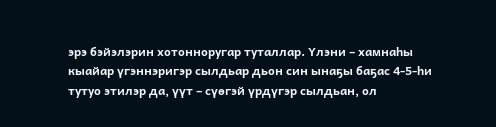эрэ бэйэлэрин хотонноругар туталлар. Үлэни – хамнаһы кыайар үгэннэригэр сылдьар дьон син ынаҕы баҕас 4-5-һи тутуо этилэр да, үүт – сүөгэй үрдүгэр сылдьан, ол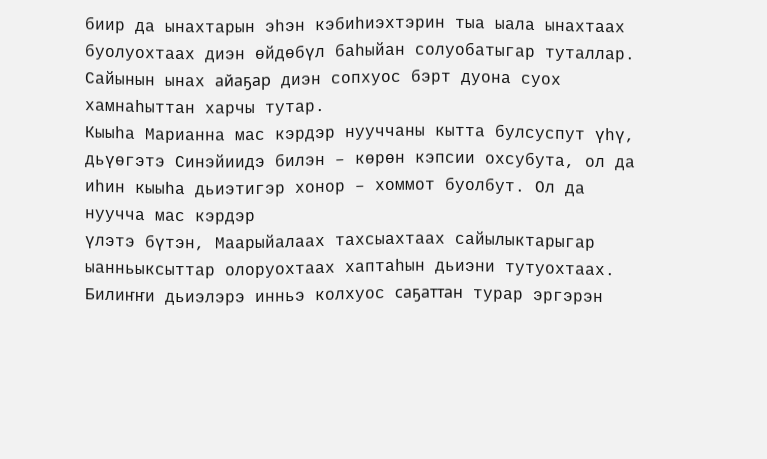биир да ынахтарын эһэн кэбиһиэхтэрин тыа ыала ынахтаах буолуохтаах диэн өйдөбүл баһыйан солуобатыгар туталлар. Сайынын ынах айаҕар диэн сопхуос бэрт дуона суох хамнаһыттан харчы тутар.
Кыыһа Марианна мас кэрдэр нууччаны кытта булсуспут үһү, дьүөгэтэ Синэйиидэ билэн – көрөн кэпсии охсубута, ол да иһин кыыһа дьиэтигэр хонор – хоммот буолбут. Ол да нуучча мас кэрдэр
үлэтэ бүтэн, Маарыйалаах тахсыахтаах сайылыктарыгар ыанньыксыттар олоруохтаах хаптаһын дьиэни тутуохтаах. Билиҥҥи дьиэлэрэ инньэ колхуос саҕаттан турар эргэрэн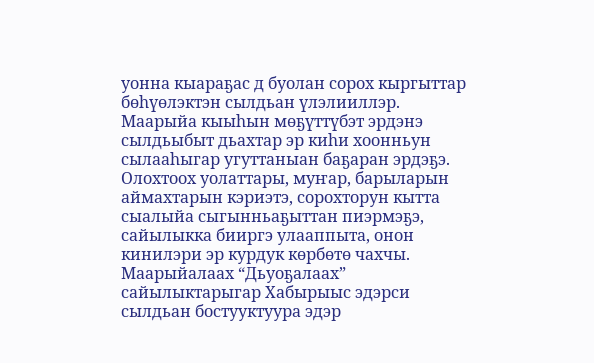уонна кыараҕас д буолан сорох кыргыттар бөһүөлэктэн сылдьан үлэлииллэр. Маарыйа кыыһын мөҕүттүбэт эрдэнэ сылдьыбыт дьахтар эр киһи хоонньун сылааһыгар угуттаныан баҕаран эрдэҕэ. Олохтоох уолаттары, муҥар, барыларын аймахтарын кэриэтэ, сорохторун кытта сыалыйа сыгынньаҕыттан пиэрмэҕэ, сайылыкка бииргэ улааппыта, онон кинилэри эр курдук көрбөтө чахчы.
Маарыйалаах “Дьуоҕалаах” сайылыктарыгар Хабырыыс эдэрси сылдьан бостууктуура эдэр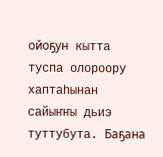ойоҕун кытта туспа олороору хаптаһынан сайыҥҥы дьиэ туттубута. Баҕана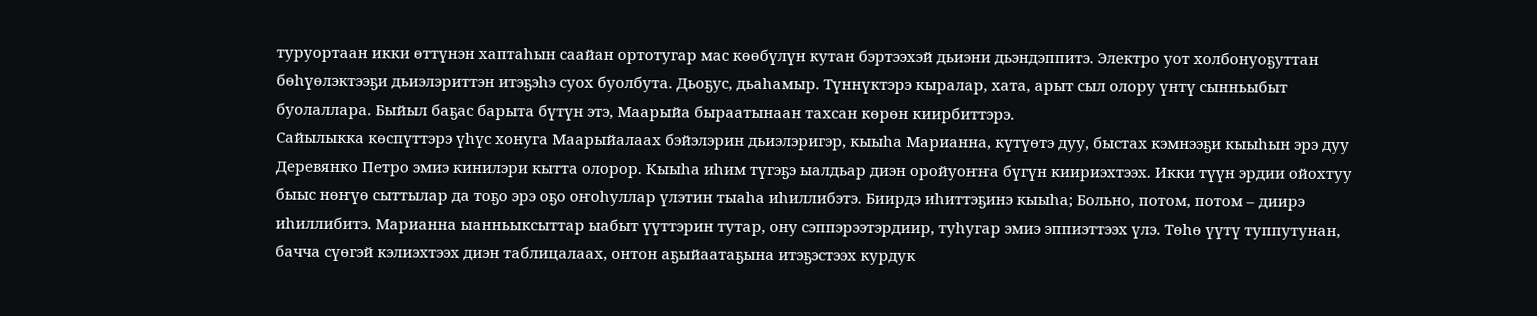туруортаан икки өттүнэн хаптаһын саайан ортотугар мас көөбүлүн кутан бэртээхэй дьиэни дьэндэппитэ. Электро уот холбонуоҕуттан бөһүөлэктээҕи дьиэлэриттэн итэҕэһэ суох буолбута. Дьоҕус, дьаһамыр. Түннүктэрэ кыралар, хата, арыт сыл олору үнтү сынньыбыт буолаллара. Быйыл баҕас барыта бүтүн этэ, Маарыйа быраатынаан тахсан көрөн киирбиттэрэ.
Сайылыкка көспүттэрэ үһүс хонуга Маарыйалаах бэйэлэрин дьиэлэригэр, кыыһа Марианна, күтүөтэ дуу, быстах кэмнээҕи кыыһын эрэ дуу Деревянко Петро эмиэ кинилэри кытта олорор. Кыыһа иһим түгэҕэ ыалдьар диэн оройуоҥҥа бүгүн киириэхтээх. Икки түүн эрдии ойохтуу быыс нөҥүө сыттылар да тоҕо эрэ оҕо оҥоһуллар үлэтин тыаһа иһиллибэтэ. Биирдэ иһиттэҕинэ кыыһа; Больно, потом, потом – диирэ иһиллибитэ. Марианна ыанньыксыттар ыабыт үүттэрин тутар, ону сэппэрээтэрдиир, туһугар эмиэ эппиэттээх үлэ. Төһө үүтү туппутунан, бачча сүөгэй кэлиэхтээх диэн таблицалаах, онтон аҕыйаатаҕына итэҕэстээх курдук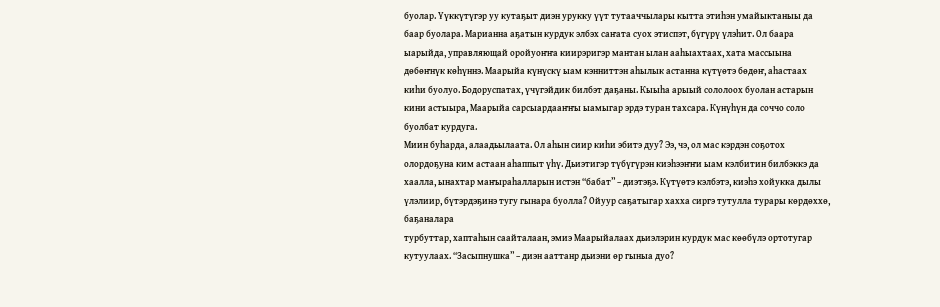буолар. Үүккүтүгэр уу кутаҕыт диэн урукку үүт тутааччылары кытта этиһэн умайыктаныы да баар буолара. Марианна аҕатын курдук элбэх саҥата суох этиспэт, бүгүрү үлэһит. Ол баара ыарыйда, управляющай оройуоҥҥа киирэригэр мантан ылан ааһыахтаах, хата массыына дөбөҥнүк көһүннэ. Маарыйа күнүскү ыам кэнниттэн аһылык астанна күтүөтэ бөдөҥ, аһастаах киһи буолуо. Бодоруспатах, үчүгэйдик билбэт даҕаны. Кыыһа арыый сололоох буолан астарын кини астыыра, Маарыйа сарсыардааҥҥы ыамыгар эрдэ туран тахсара. Күнүһүн да соччо соло буолбат курдуга.
Миин буһарда, алаадьылаата. Ол аһын сиир киһи эбитэ дуу? Ээ, чэ, ол мас кэрдэн соҕотох олордоҕуна ким астаан аһаппыт үһү. Дьиэтигэр түбүгүрэн киэһээҥҥи ыам кэлбитин билбэккэ да хаалла, ынахтар маҥыраһалларын истэн “бабат” – диэтэҕэ. Күтүөтэ кэлбэтэ, киэһэ хойукка дылы үлэлиир, бүтэрдэҕинэ тугу гынара буолла? Ойуур саҕатыгар хахха сиргэ тутулла турары көрдөххө, баҕаналара
турбуттар, хаптаһын саайталаан, эмиэ Маарыйалаах дьиэлэрин курдук мас көөбүлэ ортотугар кутуулаах. “Засыпнушка” – диэн ааттанр дьиэни өр гыныа дуо?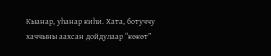Кыанар, уһанар киһи. Хата, ботуччу хаччыны аахсан дойдулаар “көкөт”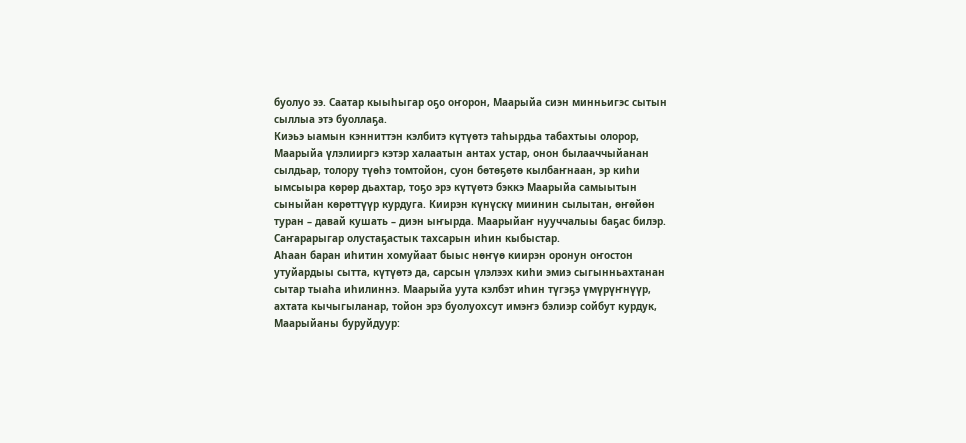буолуо ээ. Саатар кыыһыгар оҕо оҥорон, Маарыйа сиэн минньигэс сытын сыллыа этэ буоллаҕа.
Киэьэ ыамын кэнниттэн кэлбитэ күтүөтэ таһырдьа табахтыы олорор, Маарыйа үлэлииргэ кэтэр халаатын антах устар, онон былааччыйанан сылдьар, толору түөһэ томтойон, суон бөтөҕөтө кылбаҥнаан, эр киһи ымсыыра көрөр дьахтар, тоҕо эрэ күтүөтэ бэккэ Маарыйа самыытын сыныйан көрөттүүр курдуга. Киирэн күнүскү миинин сылытан, өҥөйөн туран – давай кушать – диэн ыҥырда. Маарыйаҥ нууччалыы баҕас билэр. Саҥарарыгар олустаҕастык тахсарын иһин кыбыстар.
Аһаан баран иһитин хомуйаат быыс нөҥүө киирэн оронун оҥостон утуйардыы сытта, күтүөтэ да, сарсын үлэлээх киһи эмиэ сыгынньахтанан сытар тыаһа иһилиннэ. Маарыйа уута кэлбэт иһин түгэҕэ үмүрүҥнүүр, ахтата кычыгыланар, тойон эрэ буолуохсут имэҥэ бэлиэр сойбут курдук, Маарыйаны буруйдуур: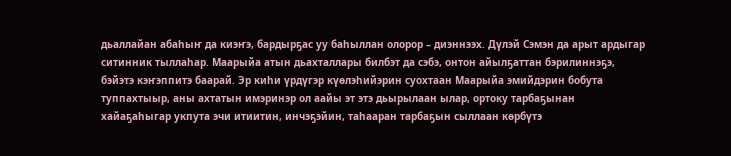дьаллайан абаһыҥ да киэҥэ, бардырҕас уу баһыллан олорор – диэннээх. Дүлэй Сэмэн да арыт ардыгар ситинник тыллаһар. Маарыйа атын дьахталлары билбэт да сэбэ, онтон айылҕаттан бэрилиннэҕэ, бэйэтэ кэҥэппитэ баарай. Эр киһи үрдүгэр күөлэһийэрин суохтаан Маарыйа эмийдэрин бобута туппахтыыр, аны ахтатын имэринэр ол аайы эт этэ дьырылаан ылар, ортоку тарбаҕынан хайаҕаһыгар укпута эчи итиитин, инчэҕэйин, таһааран тарбаҕын сыллаан көрбүтэ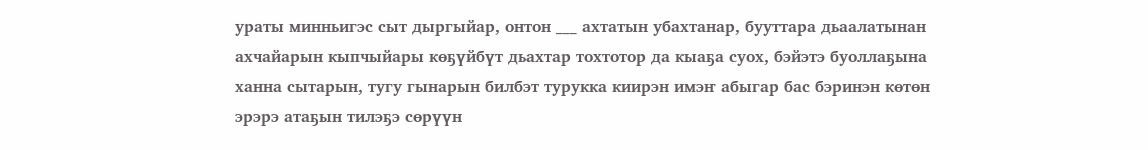ураты минньигэс сыт дыргыйар, онтон ___ ахтатын убахтанар, бууттара дьаалатынан ахчайарын кыпчыйары көҕүйбүт дьахтар тохтотор да кыаҕа суох, бэйэтэ буоллаҕына ханна сытарын, тугу гынарын билбэт турукка киирэн имэҥ абыгар бас бэринэн көтөн эрэрэ атаҕын тилэҕэ сөрүүн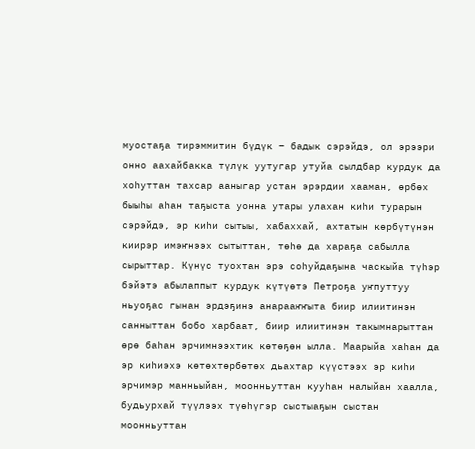муостаҕа тирэммитин бүдүк – бадык сэрэйдэ, ол эрээри онно аахайбакка түлүк уутугар утуйа сылдбар курдук да хоһуттан тахсар ааныгар устан эрэрдии хааман, өрбөх быыһы аһан таҕыста уонна утары улахан киһи турарын сэрэйдэ, эр киһи сытыы, хабаххай, ахтатын көрбүтүнэн киирэр имэҥнээх сытыттан, төһө да хараҕа сабылла сырыттар. Күнүс туохтан эрэ соһуйдаҕына часкыйа түһэр бэйэтэ абылаппыт курдук күтүөтэ Петроҕа уҥпуттуу ньуоҕас гынан эрдэҕинэ анарааҥҥыта биир илиитинэн санныттан бобо харбаат, биир илиитинэн такымнарыттан өрө баһан эрчимнээхтик көтөҕөн ылла. Маарыйа хаһан да эр киһиэхэ көтөхтөрбөтөх дьахтар күүстээх эр киһи эрчимэр манньыйан, моонньуттан кууһан налыйан хаалла, будьурхай түүлээх түөһүгэр сыстыаҕын сыстан моонньуттан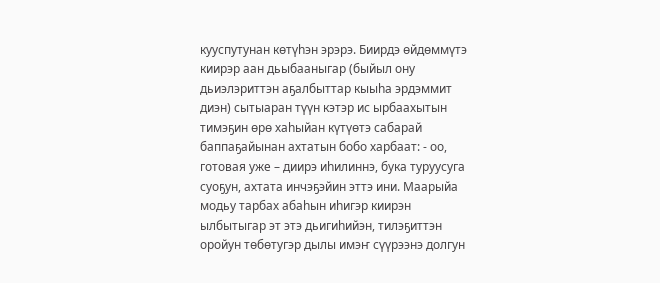кууспутунан көтүһэн эрэрэ. Биирдэ өйдөммүтэ
киирэр аан дьыбааныгар (быйыл ону дьиэлэриттэн аҕалбыттар кыыһа эрдэммит диэн) сытыаран түүн кэтэр ис ырбаахытын тимэҕин өрө хаһыйан күтүөтэ сабарай баппаҕайынан ахтатын бобо харбаат: - оо, готовая уже – диирэ иһилиннэ, бука туруусуга суоҕун, ахтата инчэҕэйин эттэ ини. Маарыйа модьу тарбах абаһын иһигэр киирэн ылбытыгар эт этэ дьигиһийэн, тилэҕиттэн оройун төбөтугэр дылы имэҥ сүүрээнэ долгун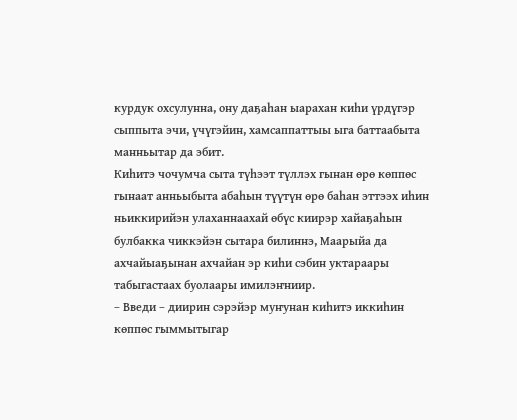курдук охсулунна, ону даҕаһан ыарахан киһи үрдүгэр сыппыта эчи, үчүгэйин, хамсаппаттыы ыга баттаабыта манньытар да эбит.
Киһитэ чочумча сыта түһээт түллэх гынан өрө көппөс гынаат анньыбыта абаһын түүтүн өрө баһан эттээх иһин ньиккирийэн улаханнаахай өбүс киирэр хайаҕаһын булбакка чиккэйэн сытара билиннэ, Маарыйа да ахчайыаҕынан ахчайан эр киһи сэбин уктараары табыгастаах буолаары имилэҥниир.
– Введи – диирин сэрэйэр муҥунан киһитэ иккиһин көппөс гыммытыгар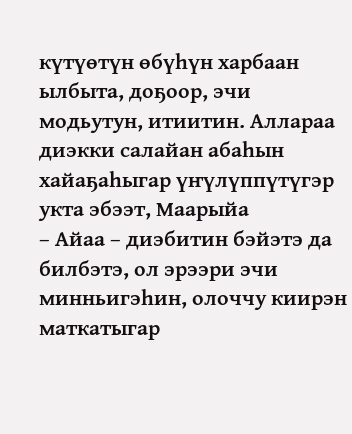күтүөтүн өбүһүн харбаан ылбыта, доҕоор, эчи модьутун, итиитин. Аллараа диэкки салайан абаһын хайаҕаһыгар үҥүлүппүтүгэр укта эбээт, Маарыйа
– Айаа – диэбитин бэйэтэ да билбэтэ, ол эрээри эчи минньигэһин, олоччу киирэн маткатыгар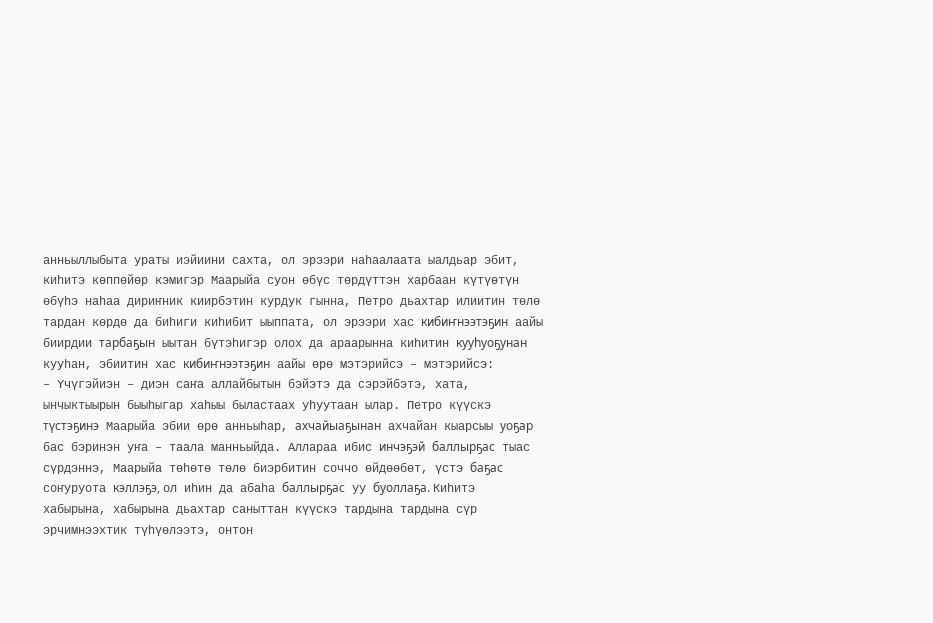анньыллыбыта ураты иэйиини сахта, ол эрээри наһаалаата ыалдьар эбит, киһитэ көппөйөр кэмигэр Маарыйа суон өбүс төрдүттэн харбаан күтүөтүн өбүһэ наһаа дириҥник киирбэтин курдук гынна, Петро дьахтар илиитин төлө тардан көрдө да биһиги киһибит ыыппата, ол эрээри хас кибиҥнээтэҕин аайы биирдии тарбаҕын ыытан бүтэһигэр олох да араарынна киһитин кууһуоҕунан кууһан, эбиитин хас кибиҥнээтэҕин аайы өрө мэтэрийсэ – мэтэрийсэ:
– Үчүгэйиэн – диэн саҥа аллайбытын бэйэтэ да сэрэйбэтэ, хата, ынчыктыырын быыһыгар хаһыы быластаах уһуутаан ылар. Петро күүскэ түстэҕинэ Маарыйа эбии өрө анньыһар, ахчайыаҕынан ахчайан кыарсыы уоҕар бас бэринэн уҥа – таала манньыйда. Аллараа ибис инчэҕэй баллырҕас тыас сүрдэннэ, Маарыйа төһөтө төлө биэрбитин соччо өйдөөбөт, үстэ баҕас соҥуруота кэллэҕэ, ол иһин да абаһа баллырҕас уу буоллаҕа. Киһитэ хабырына, хабырына дьахтар саныттан күүскэ тардына тардына сүр эрчимнээхтик түһүөлээтэ, онтон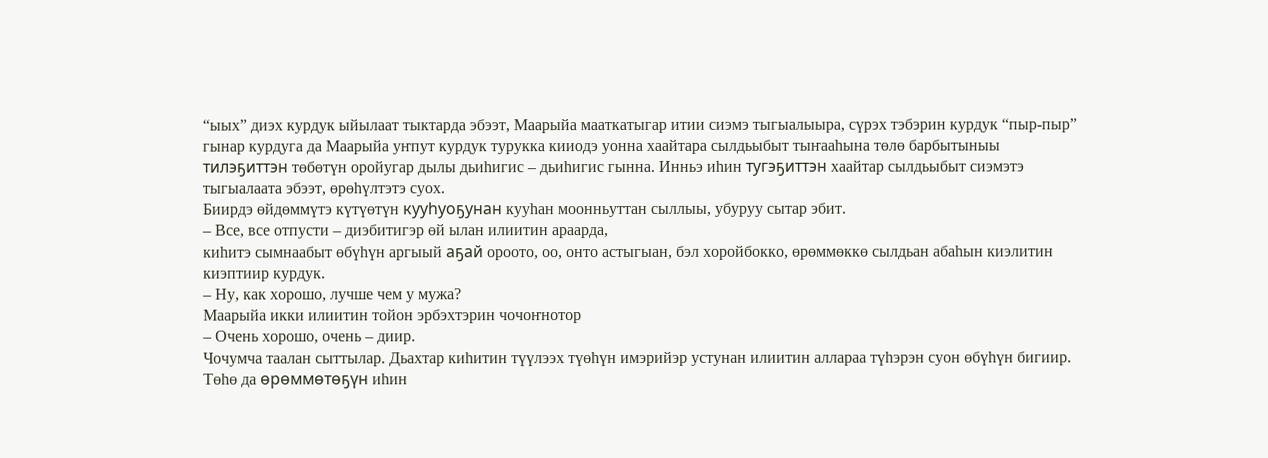“ыых” диэх курдук ыйылаат тыктарда эбээт, Маарыйа мааткатыгар итии сиэмэ тыгыалыыра, сүрэх тэбэрин курдук “пыр-пыр” гынар курдуга да Маарыйа уҥпут курдук турукка кииодэ уонна хаайтара сылдьыбыт тыҥааһына төлө барбытыныы тилэҕиттэн төбөтүн оройугар дылы дьиһигис – дьиһигис гынна. Инньэ иһин тугэҕиттэн хаайтар сылдьыбыт сиэмэтэ тыгыалаата эбээт, өрөһүлтэтэ суох.
Биирдэ өйдөммүтэ күтүөтүн кууһуоҕунан кууһан моонньуттан сыллыы, убуруу сытар эбит.
– Все, все отпусти – диэбитигэр өй ылан илиитин араарда,
киһитэ сымнаабыт өбүһүн аргыый аҕай ороото, оо, онто астыгыан, бэл хоройбокко, өрөммөккө сылдьан абаһын киэлитин киэптиир курдук.
– Ну, как хорошо, лучше чем у мужа?
Маарыйа икки илиитин тойон эрбэхтэрин чочоҥнотор
– Очень хорошо, очень – диир.
Чочумча таалан сыттылар. Дьахтар киһитин түүлээх түөһүн имэрийэр устунан илиитин аллараа түһэрэн суон өбүһүн бигиир. Төһө да өрөммөтөҕүн иһин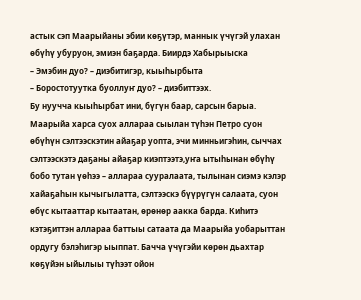астык сэп Маарыйаны эбии көҕүтэр, маннык үчүгэй улахан өбүһү убуруон, эмиэн баҕарда. Биирдэ Хабырыыска
– Эмэбин дуо? – диэбитигэр, кыыһырбыта
– Боростотуутка буоллуҥ дуо? – диэбиттээх.
Бу нуучча кыыһырбат ини, бүгүн баар, сарсын барыа. Маарыйа харса суох аллараа сыылан түһэн Петро суон өбүһүн сэлтээскэтин айаҕар уопта, эчи минньигэһин, сыччах сэлтээскэтэ даҕаны айаҕар киэптээтэ,уҥа ытыһынан өбүһү бобо тутан үөһээ – аллараа сууралаата, тылынан сиэмэ кэлэр хайаҕаһын кычыгылатта, сэлтээскэ бүүрүгүн салаата, суон өбүс кытааттар кытаатан, өрөнөр аакка барда. Киһитэ кэтэҕиттэн аллараа баттыы сатаата да Маарыйа уобарыттан ордугу бэлэһигэр ыыппат. Бачча үчүгэйи көрөн дьахтар көҕүйэн ыйылыы түһээт ойон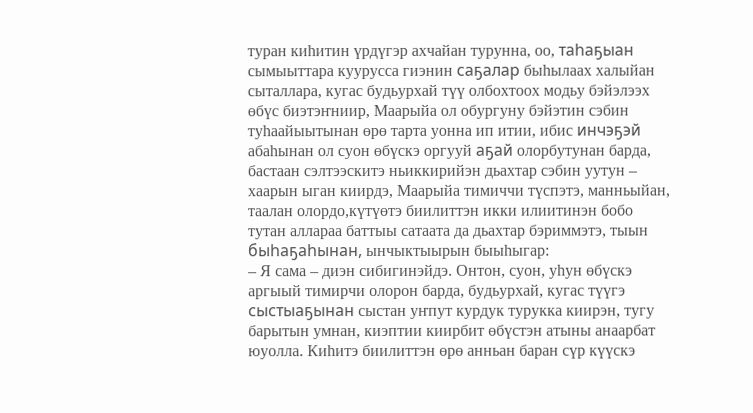туран киһитин үрдүгэр ахчайан турунна, оо, таһаҕыан сымыыттара куурусса гиэнин саҕалар быһылаах халыйан сыталлара, кугас будьурхай түү олбохтоох модьу бэйэлээх өбүс биэтэҥниир, Маарыйа ол обургуну бэйэтин сэбин туһаайыытынан өрө тарта уонна ип итии, ибис инчэҕэй абаһынан ол суон өбүскэ оргууй аҕай олорбутунан барда, бастаан сэлтээскитэ ньиккирийэн дьахтар сэбин уутун – хаарын ыган киирдэ, Маарыйа тимиччи түспэтэ, манньыйан, таалан олордо,күтүөтэ биилиттэн икки илиитинэн бобо тутан аллараа баттыы сатаата да дьахтар бэриммэтэ, тыын быһаҕаһынан, ынчыктыырын быыһыгар:
– Я сама – диэн сибигинэйдэ. Онтон, суон, уһун өбүскэ аргыый тимирчи олорон барда, будьурхай, кугас түүгэ сыстыаҕынан сыстан уҥпут курдук турукка киирэн, тугу барытын умнан, киэптии киирбит өбүстэн атыны анаарбат юуолла. Киһитэ биилиттэн өрө анньан баран сүр күүскэ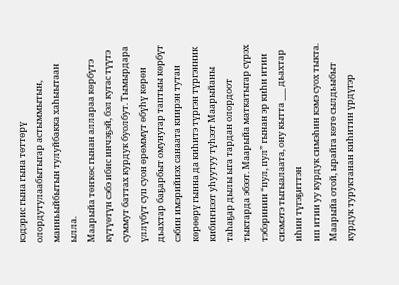кэдэрис гына гына төттөрү олордутулаабытыгар астыммытын, манньыйбытын тулуйбакка хаһыытаан ылла.
Маарыйа төҥкөс гынан аллараа көрбүтэ күтүөтүн сэбэ ибис инчэҕэй, бэл кугас түүтэ суммут баттах курдук буолбут. Тымырдара үллүбүт суп суон өрөммүт өбүһү көрөн дьахтар баҕарбыт омунугар таптыы көрбүт сэбин имэрийиэх санаата киирэн тутан көрөөрү гынна да киһитэ түргэн түргэнник кибиҥнээт уһуутуу түһээт Маарыйаны таһаҕар дылы ыга тардан олордоот тыктарда эбээт. Маарыйа маткатыгар сүрэх тэбэринии “пул, пул” гынан эр киһи итии сиэмэтэ тыгыалаата, ону кытта ___ дьахтар иһин түгэҕиттэн
ип итии уу курдук симэһин кэмэ суох тыкта. Маарыйа отой, ырайга көтө сылдьыбыт курдук туруктанан киһитин үрдүгэр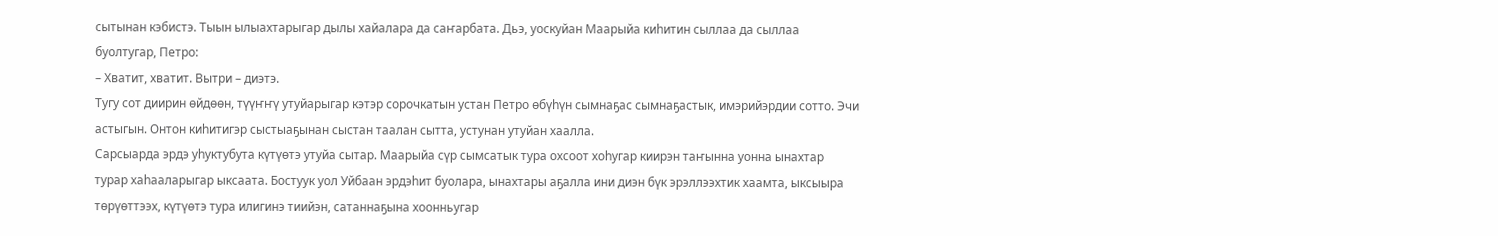сытынан кэбистэ. Тыын ылыахтарыгар дылы хайалара да саҥарбата. Дьэ, уоскуйан Маарыйа киһитин сыллаа да сыллаа буолтугар, Петро:
– Хватит, хватит. Вытри – диэтэ.
Тугу сот диирин өйдөөн, түүҥҥү утуйарыгар кэтэр сорочкатын устан Петро өбүһүн сымнаҕас сымнаҕастык, имэрийэрдии сотто. Эчи астыгын. Онтон киһитигэр сыстыаҕынан сыстан таалан сытта, устунан утуйан хаалла.
Сарсыарда эрдэ уһуктубута күтүөтэ утуйа сытар. Маарыйа сүр сымсатык тура охсоот хоһугар киирэн таҥынна уонна ынахтар турар хаһааларыгар ыксаата. Бостуук уол Уйбаан эрдэһит буолара, ынахтары аҕалла ини диэн бүк эрэллээхтик хаамта, ыксыыра төрүөттээх, күтүөтэ тура илигинэ тиийэн, сатаннаҕына хоонньугар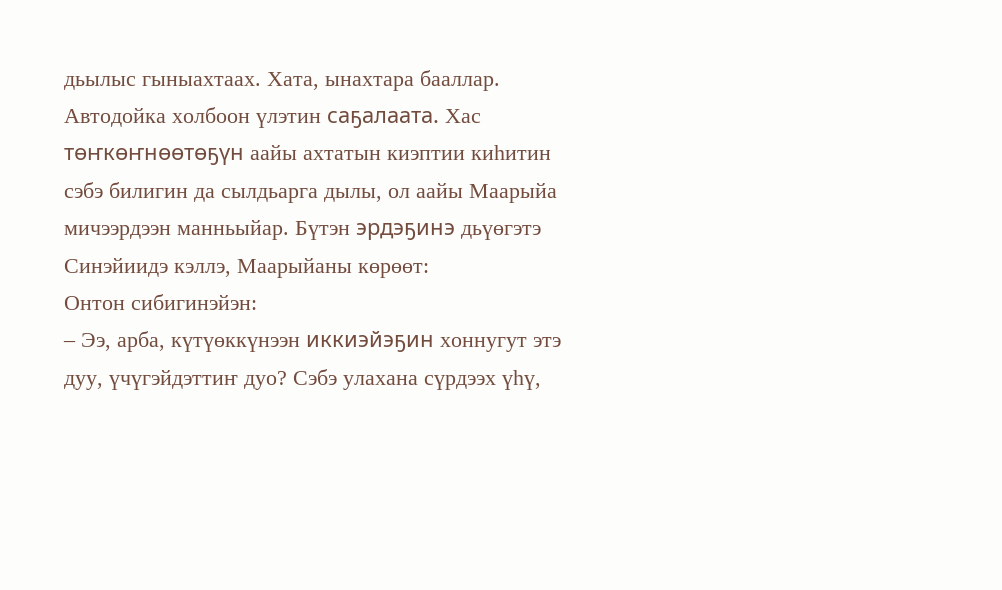дьылыс гыныахтаах. Хата, ынахтара бааллар. Автодойка холбоон үлэтин саҕалаата. Хас төҥкөҥнөөтөҕүн аайы ахтатын киэптии киһитин сэбэ билигин да сылдьарга дылы, ол аайы Маарыйа мичээрдээн манньыйар. Бүтэн эрдэҕинэ дьүөгэтэ Синэйиидэ кэллэ, Маарыйаны көрөөт:
Онтон сибигинэйэн:
– Ээ, арба, күтүөккүнээн иккиэйэҕин хоннугут этэ дуу, үчүгэйдэттиҥ дуо? Сэбэ улахана сүрдээх үһү,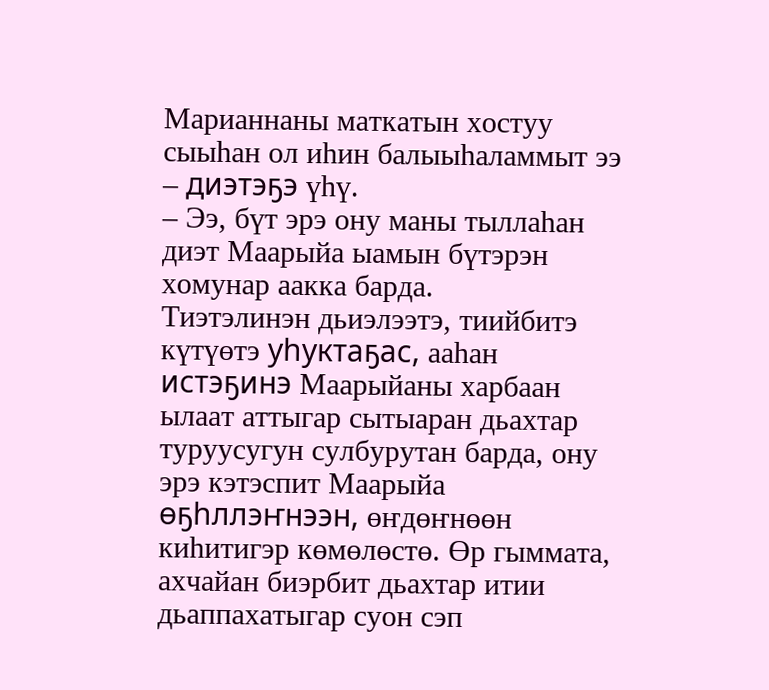Марианнаны маткатын хостуу сыыһан ол иһин балыыһаламмыт ээ – диэтэҕэ үһү.
– Ээ, бүт эрэ ону маны тыллаһан диэт Маарыйа ыамын бүтэрэн хомунар аакка барда.
Тиэтэлинэн дьиэлээтэ, тиийбитэ күтүөтэ уһуктаҕас, ааһан истэҕинэ Маарыйаны харбаан ылаат аттыгар сытыаран дьахтар туруусугун сулбурутан барда, ону эрэ кэтэспит Маарыйа өҕһллэҥнээн, өҥдөҥнөөн киһитигэр көмөлөстө. Өр гыммата, ахчайан биэрбит дьахтар итии дьаппахатыгар суон сэп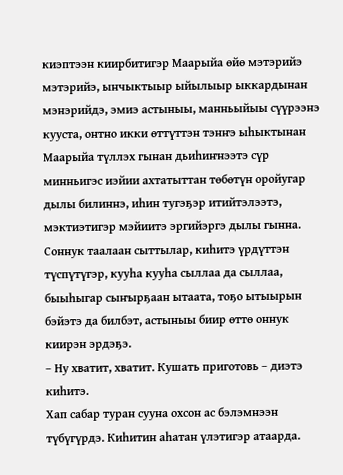киэптээн киирбитигэр Маарыйа өйө мэтэрийэ мэтэрийэ, ынчыктыыр ыйылыыр ыккардынан мэнэрийдэ, эмиэ астыныы, манньыйыы сүүрээнэ кууста, онтно икки өттүттэн тэнҥэ ыһыктынан Маарыйа түллэх гынан дьиһиҥнээтэ сүр минньигэс иэйии ахтатыттан төбөтүн оройугар дылы билиннэ, иһин тугэҕэр итийтэлээтэ, мэктиэтигэр мэйиитэ эргийэргэ дылы гынна. Соннук таалаан сыттылар, киһитэ үрдүттэн түспүтүгэр, кууһа кууһа сыллаа да сыллаа, быыһыгар сыҥырҕаан ытаата, тоҕо ытыырын бэйэтэ да билбэт, астыныы биир өттө оннук киирэн эрдэҕэ.
– Ну хватит, хватит. Кушать приготовь – диэтэ киһитэ.
Хап сабар туран сууна охсон ас бэлэмнээн түбүгүрдэ. Киһитин аһатан үлэтигэр атаарда.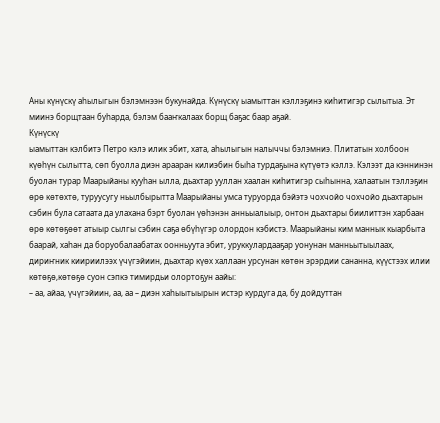Аны күнүскү аһылыгын бэлэмнээн букунайда. Күнүскү ыамыттан кэллэҕинэ киһитигэр сылытыа. Эт миинэ борщтаан буһарда, бэлэм бааҥкалаах борщ баҕас баар аҕай.
Күнүскү
ыамыттан кэлбитэ Петро кэлэ илик эбит, хата, аһылыгын налыччы бэлэмниэ. Плитатын холбоон күөһүн сылытта, сөп буолла диэн арааран килиэбин быһа турдаҕына күтүөтэ кэллэ. Кэлээт да кэннинэн буолан турар Маарыйаны кууһан ылла, дьахтар ууллан хаалан киһитигэр сыһынна, халаатын тэллэҕин өрө көтөхтө, туруусугу ньылбырытта Маарыйаны умса туруорда бэйэтэ чохчойо чохчойо дьахтарын сэбин була сатаата да улахана бэрт буолан үөһэнэн анньыалыыр, онтон дьахтары биилиттэн харбаан өрө көтөҕөөт атыыр сылгы сэбин саҕа өбүһүгэр олордон кэбистэ. Маарыйаны ким маннык кыарбыта баарай, хаһан да боруобалаабатах оонньуута эбит, уруккулардааҕар уонунан манньытыылаах, дириҥник киириилээх үчүгэйиин, дьахтар күөх халлаан урсунан көтөн эрэрдии сананна, күүстээх илии көтөҕө,көтөҕө суон сэпкэ тимирдьи олортоҕун аайы:
– аа, айаа, үчүгэйиин, аа, аа – диэн хаһыытыырын истэр курдуга да, бу дойдуттан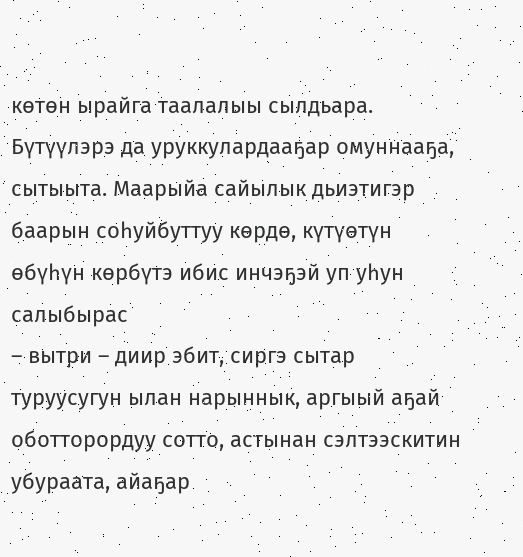көтөн ырайга таалалыы сылдьара. Бүтүүлэрэ да уруккулардааҕар омуннааҕа, сытыыта. Маарыйа сайылык дьиэтигэр баарын соһуйбуттуу көрдө, күтүөтүн өбүһүн көрбүтэ ибис инчэҕэй уп уһун салыбырас
– вытри – диир эбит, сиргэ сытар туруусугун ылан нарыннык, аргыый аҕай оботторордуу сотто, астынан сэлтээскитин убураата, айаҕар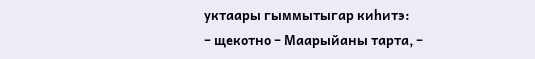уктаары гыммытыгар киһитэ:
– щекотно – Маарыйаны тарта, –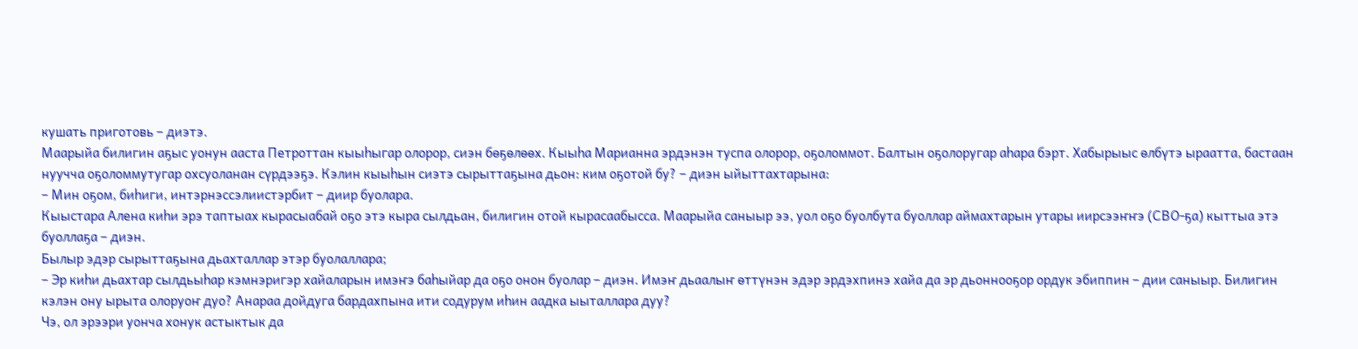кушать приготовь – диэтэ.
Маарыйа билигин аҕыс уонун ааста Петроттан кыыһыгар олорор, сиэн бөҕөлөөх. Кыыһа Марианна эрдэнэн туспа олорор, оҕоломмот. Балтын оҕолоругар аһара бэрт. Хабырыыс өлбүтэ ыраатта, бастаан нуучча оҕоломмутугар охсуоланан сүрдээҕэ. Кэлин кыыһын сиэтэ сырыттаҕына дьон: ким оҕотой бу? – диэн ыйыттахтарына:
– Мин оҕом, биһиги, интэрнэссэлиистэрбит – диир буолара.
Кыыстара Алена киһи эрэ таптыах кырасыабай оҕо этэ кыра сылдьан, билигин отой кырасаабысса. Маарыйа саныыр ээ, уол оҕо буолбута буоллар аймахтарын утары иирсээҥҥэ (СВО-ҕа) кыттыа этэ буоллаҕа – диэн.
Былыр эдэр сырыттаҕына дьахталлар этэр буолаллара;
– Эр киһи дьахтар сылдьыһар кэмнэригэр хайаларын имэҥэ баһыйар да оҕо онон буолар – диэн. Имэҥ дьаалыҥ өттүнэн эдэр эрдэхпинэ хайа да эр дьоннооҕор ордук эбиппин – дии саныыр. Билигин кэлэн ону ырыта олоруоҥ дуо? Анараа дойдуга бардахпына ити содурум иһин аадка ыыталлара дуу?
Чэ, ол эрээри уонча хонук астыктык да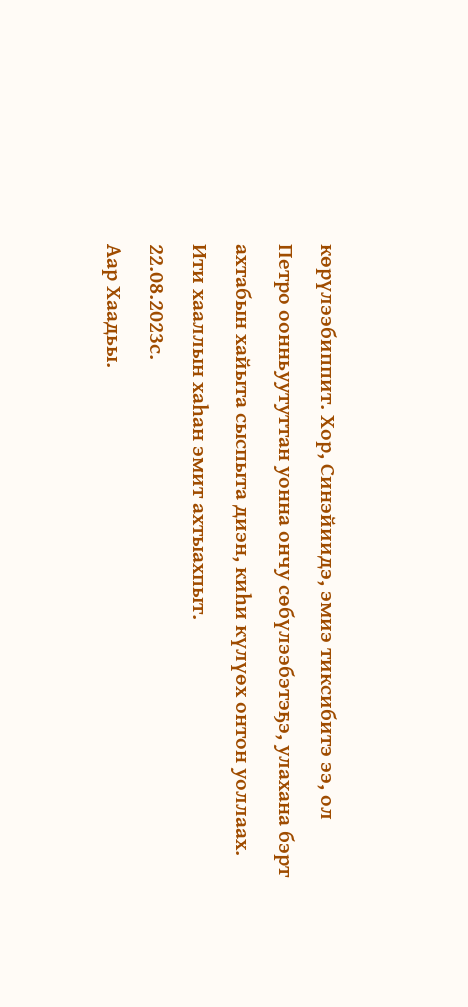көрүлээбиппит. Хор, Синэйиидэ, эмиэ тиксибитэ ээ, ол Петро оонньуутуттан уонна ончу сөбүлээбэтэҕэ, улахана бэрт ахтабын хайыта сыспыта диэн, киһи күлүөх онтон уоллаах. Ити хааллын хаһан эмит ахтыахпыт.
22.08.2023с.
Аар Хаадьы.